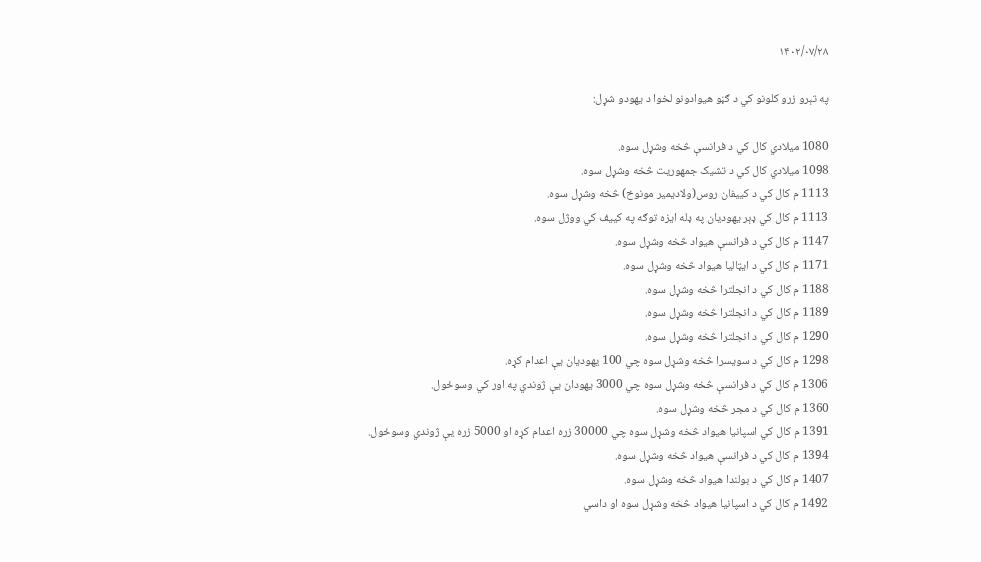۱۴۰۲/۰۷/۲۸

په تېرو زرو کلونو کي د ګڼو هيوادونو لخوا د يهودو شړل:

1080 ميلادي کال کي د فرانسې څخه وشړل سوه.
1098 ميلادي کال کي د تشيک جمهوريت څخه وشړل سوه.
1113 م کال کي د کييفان روس(ولاديمير مونوخ) څخه وشړل سوه.
1113 م کال کي ډېر يهوديان په ډله ايزه توګه په کييف کي ووژل سوه.
1147 م کال کي د فرانسې هيواد څخه وشړل سوه.
1171 م کال کي د ايټاليا هيواد څخه وشړل سوه.
1188 م کال کي د انجلترا څخه وشړل سوه.
1189 م کال کي د انجلترا څخه وشړل سوه.
1290 م کال کي د انجلترا څخه وشړل سوه.
1298 م کال کي د سويسرا څخه وشړل سوه چي 100 يهوديان يې اعدام کړه.
1306 م کال کي د فرانسې څخه وشړل سوه چي 3000 يهودان يې ژوندي په اور کي وسوځول.
1360 م کال کي د مجر څخه وشړل سوه.
1391 م کال کي اسپانيا هيواد څخه وشړل سوه چي 30000 زره اعدام کړه او 5000 زره يې ژوندي وسوځول.
1394 م کال کي د فرانسې هيواد څخه وشړل سوه.
1407 م کال کي د بولندا هيواد څخه وشړل سوه.
1492 م کال کي د اسپانيا هيواد څخه وشړل سوه او داسي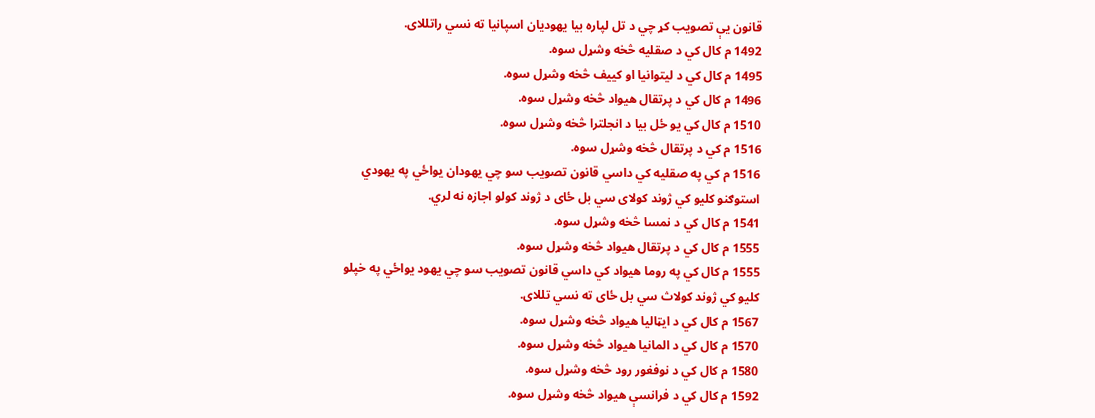قانون يې تصويب کړ چي د تل لپاره بيا يهوديان اسپانيا ته نسي راتللای.
1492 م کال کي د صقليه څخه وشړل سوه.
1495 م کال کي د ليتوانيا او کييف څخه وشړل سوه.
1496 م کال کي د پرتقال هيواد څخه وشړل سوه.
1510 م کال کي يو ځل بيا د انجلترا څخه وشړل سوه.
1516 م کي د پرتقال څخه وشړل سوه.
1516 م کي په صقليه کي داسي قانون تصويب سو چي يهودان يواځي په يهودي استوګنو کليو کي ژوند کولای سي بل ځای د ژوند کولو اجازه نه لري.
1541 م کال کي د نمسا څخه وشړل سوه.
1555 م کال کي د پرتقال هيواد څخه وشړل سوه.
1555 م کال کي په روما هيواد کي داسي قانون تصويب سو چي يهود يواځي په خپلو کليو کي ژوند کولاث سي بل ځای ته نسي تللای.
1567 م کال کي د ايټاليا هيواد څخه وشړل سوه.
1570 م کال کي د المانيا هيواد څخه وشړل سوه.
1580 م كال كي د نوفغور رود څخه وشړل سوه.
1592 م کال کي د فرانسې هيواد څخه وشړل سوه.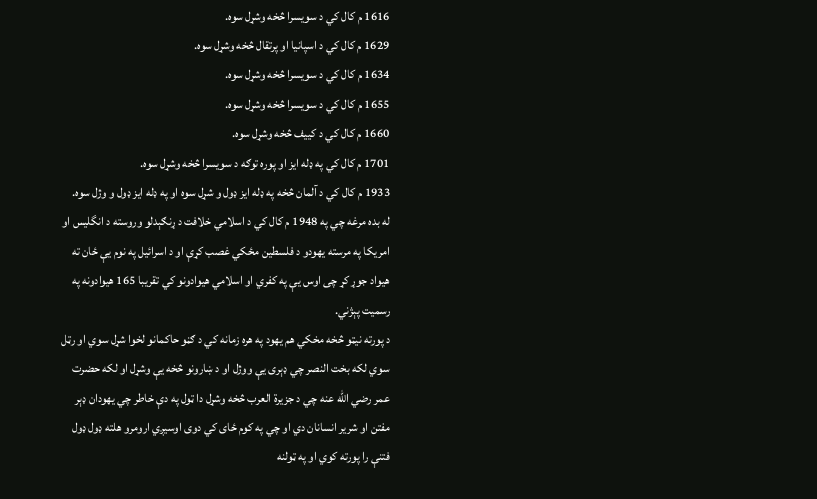1616 م کال کي د سويسرا څخه وشړل سوه.
1629 م کال کي د اسپانيا او پرتقال څخه وشړل سوه.
1634 م کال کي د سويسرا څخه وشړل سوه.
1655 م کال کي د سويسرا څخه وشړل سوه.
1660 م کال کي د کييف څخه وشړل سوه.
1701 م کال کي په ډله ايز او پوره توګه د سويسرا څخه وشړل سوه.
1933 م کال کي د آلمان څخه په ډله ايز ډول و شړل سوه او په ډله ايز ډول و وژل سوه.
له بده مرغه چي په 1948 م کال کي د اسلامي خلافت د ړنګېدلو وروسته د انگلیس او امریکا په مرسته یهودو د فلسطین مځکي غصب کړې او د اسرائیل په نوم يې ځان ته هيواد جوړ کړ چی اوس یې په کفري او اسلامي هیوادونو کي تقریبا 165 هیوادونه په رسمیت پېژني.
د پورته نيټو څخه مخکي هم يهود په هره زمانه کي د ګڼو حاکمانو لخوا شړل سوي او رټل سوي لکه بخت النصر چي ډېری يې ووژل او د ښارونو څخه يې وشړل او لکه حضرت عمر رضي الله عنه چي د جزيرة العرب څخه وشړل دا ټول په دې خاطر چي يهودان ډېر مفتن او شرير انسانان دي او چي په کوم ځای کي دوی اوسيږي ارومرو هلته ډول ډول فتنې را پورته کوي او په ټولنه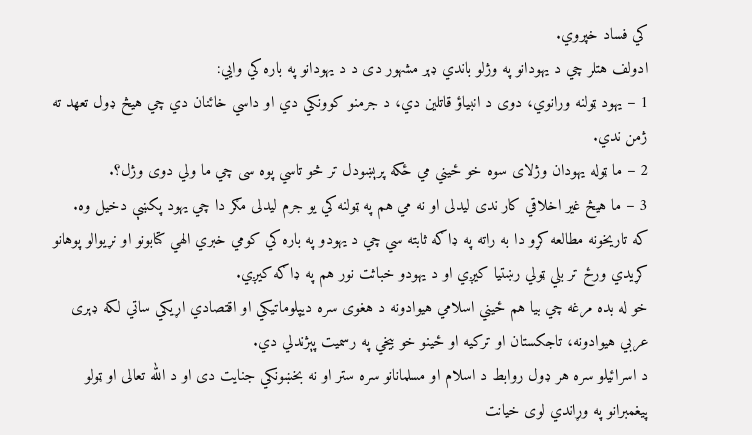کي فساد خپروي.
ادولف هتلر چي د يهودانو په وژلو باندي ډېر مشهور دی د د يهودانو په باره کي وايي:
1 – يهود ټولنه ورانوي، دوی د انبياؤ قاتلين دي، د جرمنو کوونکي دي او داسي خائنان دي چي هيڅ ډول تعهد ته ژمن ندي.
2 – ما ټوله يهودان وژلای سوه خو ځيني مي ځکه پرېښودل تر څو تاسي پوه سی چي ما ولي دوی وژل؟.
3 – ما هيڅ غير اخلاقي کار ندی ليدلی او نه مي هم په ټولنه کي يو جرم ليدلی مګر دا چي يهود پکښې دخيل وه.
که تاريخونه مطالعه کړو دا به راته په ډاګه ثابته سي چي د يهودو په باره کي کومي خبري الهي کتابونو او نړيوالو پوهانو کړيدي ورځ تر بلي ټولي رښتيا کيږي او د يهودو خباثت نور هم په ډاګه کيږي.
خو له بده مرغه چي بيا هم ځيني اسلامي هيوادونه د هغوی سره ديپلوماتيکي او اقتصادي اړيکي ساتي لکه ډېری عربي هيوادونه، تاجکستان او ترکيه او ځينو خو بيخي په رسميت پېژندلي دي.
د اسرائيلو سره هر ډول روابط د اسلام او مسلمانانو سره ستر او نه بخښونکي جنايت دی او د الله تعالی او ټولو پيغمبرانو په وړاندي لوی خيانت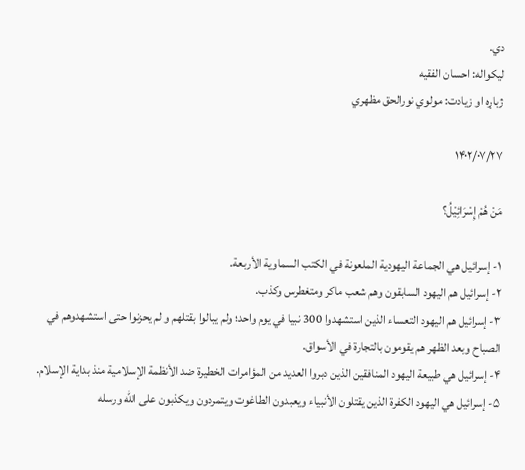دي.
ليکواله: احسان الفقيه
ژباړه او زيادت: مولوي نورالحق مظهري

۱۴۰۲/۰۷/۲۷

مَنْ هُمْ إِسْرَائِيْلُ؟

۱- إسرائيل هي الجماعة اليهودية الملعونة في الكتب السماوية الأربعة.
۲- إسرائيل هم اليهود السابقون وهم شعب ماكر ومتغطرس وكذب.
۳- إسرائيل هم اليهود التعساء الذين استشهدوا 300 نبيا في يوم واحد؛ ولم يبالوا بقتلهم و لم يحزنوا حتى استشهدوهم في الصباح وبعد الظهر هم يقومون بالتجارة في الأسواق.
۴- إسرائيل هي طبيعة اليهود المنافقين الذين دبروا العديد من المؤامرات الخطيرة ضد الأنظمة الإسلامية منذ بداية الإسلام.
۵- إسرائيل هي اليهود الكفرة الذين يقتلون الأنبياء ويعبدون الطاغوت ويتمردون ويكذبون على الله ورسله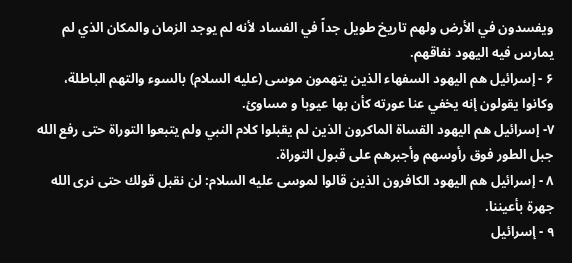ويفسدون في الأرض ولهم تاريخ طويل جداً في الفساد لأنه لم يوجد الزمان والمكان الذي لم يمارس فيه اليهود نفاقهم.
۶ - إسرائيل هم اليهود السفهاء الذين يتهمون موسى (عليه السلام) بالسوء والتهم الباطلة، وكانوا يقولون إنه يخفي عنا عورته كأن بها عيوبا و مساوئ.
۷- إسرائيل هم اليهود القساة الماكرون الذين لم يقبلوا كلام النبي ولم يتبعوا التوراة حتى رفع الله جبل الطور فوق رأوسهم وأجبرهم على قبول التوراة.
۸ - إسرائيل هم اليهود الكافرون الذين قالوا لموسى عليه السلام: لن نقبل قولك حتى نرى الله جهرة بأعيننا.
۹ - إسرائيل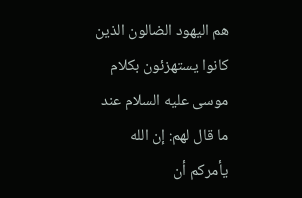هم اليهود الضالون الذين كانوا يستهزئون بكلام موسى عليه السلام عند ما قال لهم: إن الله يأمركم أن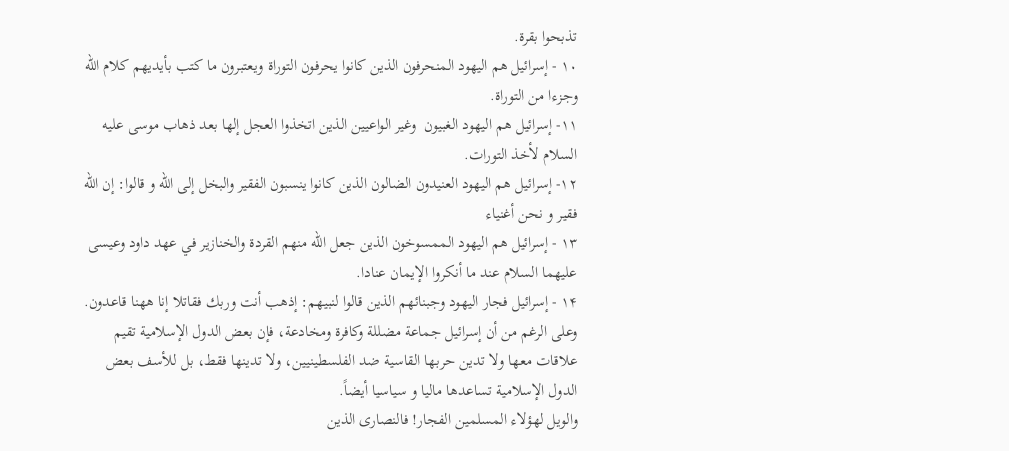تذبحوا بقرة.
۱۰ - إسرائيل هم اليهود المنحرفون الذين كانوا يحرفون التوراة ويعتبرون ما كتب بأيديهم كلام الله وجزءا من التوراة.
۱۱- إسرائيل هم اليهود الغبيون  وغير الواعيين الذين اتخذوا العجل إلها بعد ذهاب موسى عليه السلام لأخذ التورات.
۱۲- إسرائيل هم اليهود العنيدون الضالون الذين كانوا ينسبون الفقير والبخل إلى الله و قالوا: إن الله فقير و نحن أغنياء
۱۳ - إسرائيل هم اليهود الممسوخون الذين جعل الله منهم القردة والخنازير في عهد داود وعيسى عليهما السلام عند ما أنكروا الإيمان عنادا.
۱۴ - إسرائيل فجار اليهود وجبنائهم الذين قالوا لنبيهم: إذهب أنت وربك فقاتلا إنا ههنا قاعدون.
وعلى الرغم من أن إسرائيل جماعة مضللة وكافرة ومخادعة، فإن بعض الدول الإسلامية تقيم علاقات معها ولا تدين حربها القاسية ضد الفلسطينيين، ولا تدينها فقط، بل للأسف بعض الدول الإسلامية تساعدها ماليا و سياسيا أيضاً.
والويل لهؤلاء المسلمين الفجار! فالنصارى الذين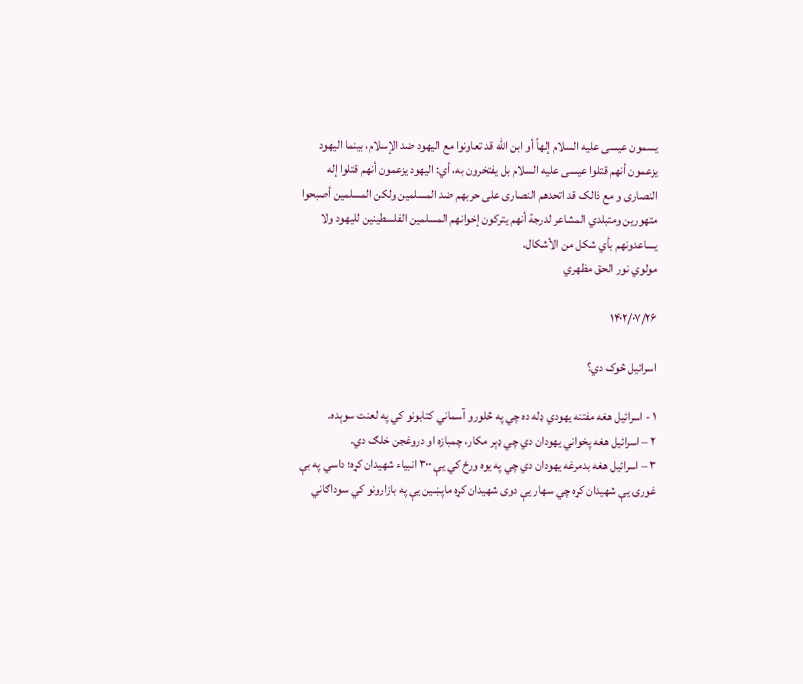يسمون عيسى عليه السلام إلهاً أو ابن الله قد تعاونوا مع اليهود ضد الإسلام، بينما اليهود يزعمون أنهم قتلوا عيسى عليه السلام بل يفتخرون به، أي: اليهود يزعمون أنهم قتلوا إله النصاری و مع ذالک قد اتحدهم النصارى على حربهم ضد المسلمین ولكن المسلمين أصبحوا متهورين ومتبلدي المشاعر لدرجة أنهم يتركون إخوانهم المسلمین الفلسطینین لليهود ولا يساعدونهم بأي شكل من الأشكال.
مولوي نور الحق مظهري

۱۴۰۲/۰۷/۲۶

اسرائيل څوک دي؟

۱ - اسرائيل هغه مفتنه يهودي ډله ده چي په څلورو آسماني کتابونو کي په لعنت سوېده.
۲ – اسرائيل هغه پخواني يهودان دي چي ډېر مکار، چمبازه او دروغجن خلګ دي.
۳ – اسرائيل هغه بدمرغه يهودان دي چي په يوه ورځ کي يې ۳۰۰ انبياء شهيدان کړه؛ داسي په بې غورۍ يې شهيدان کړه چي سهار يې دوی شهيدان کړه ماپښين يې په بازارونو کي سوداګاني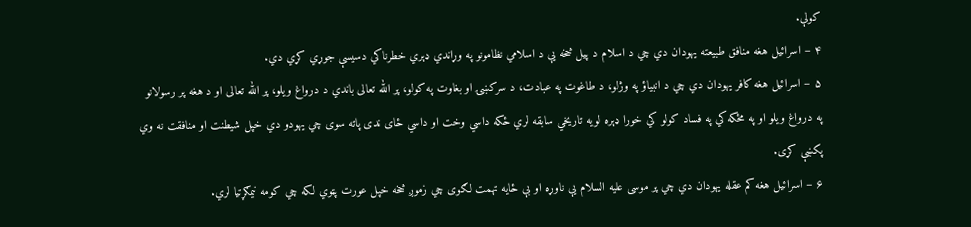کولې.
۴ – اسرائيل هغه منافق طبيعته يهودان دي چي د اسلام د پيل څخه يې د اسلامي نظامونو په وړاندي ډېري خطرناکي دسيسې جوړي کړي دي.
۵ – اسرائيل هغه کافر يهودان دي چي د انبياؤ په وژلو، د طاغوت په عبادت، د سرکښۍ او بغاوت په کولو، پر الله تعالی باندي د درواغ ويلو، پر الله تعالی او د هغه پر رسولانو په درواغ ويلو او په مځکه کي په فساد کولو کي خورا ډېره لويه تاريخي سابقه لري ځکه داسي وخت او داسي ځای ندی پاته سوی چي يهودو دي خپل شيطنت او منافقت نه وي پکښې کړی.
۶ – اسرائيل هغه کم عقله يهودان دي چي پر موسی عليه السلام يې ناوړه او بې ځايه تهمت لګوی چي زموږ څخه خپل عورت پټوي لکه چي کومه نيمګړتيا لري.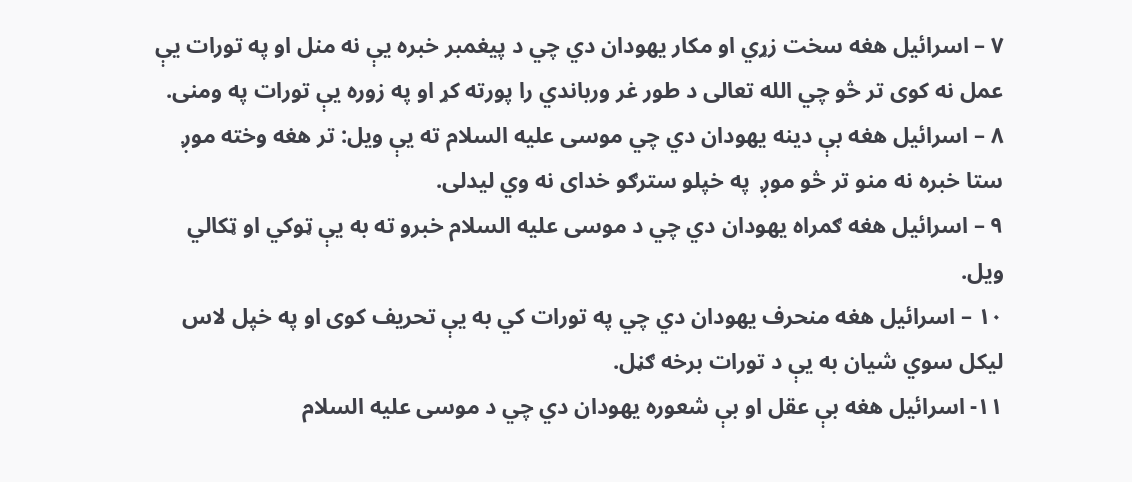۷ – اسرائيل هغه سخت زړي او مکار يهودان دي چي د پيغمبر خبره يې نه منل او په تورات يې عمل نه کوی تر څو چي الله تعالی د طور غر ورباندي را پورته کړ او په زوره يې تورات په ومنی.
۸ – اسرائيل هغه بې دينه يهودان دي چي موسی عليه السلام ته يې ويل: تر هغه وخته موږ ستا خبره نه منو تر څو موږ  په خپلو سترګو خدای نه وي ليدلی.
۹ – اسرائيل هغه ګمراه يهودان دي چي د موسی عليه السلام خبرو ته به يې ټوکي او ټکالي ويل.
۱۰ – اسرائيل هغه منحرف يهودان دي چي په تورات کي به يې تحريف کوی او په خپل لاس ليکل سوي شيان به يې د تورات برخه ګڼل.
۱۱- اسرائيل هغه بې عقل او بې شعوره يهودان دي چي د موسی عليه السلام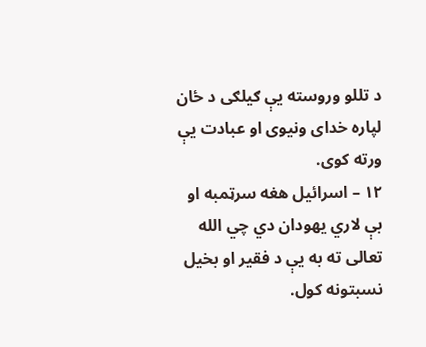د تللو وروسته يې ګيلګی د ځان لپاره خدای ونيوی او عبادت يې ورته کوی.
۱۲ – اسرائيل هغه سرټمبه او بې لاري يهودان دي چي الله تعالی ته به يې د فقير او بخيل نسبتونه کول.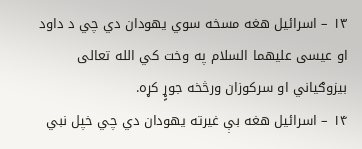۱۳ – اسرائيل هغه مسخه سوي يهودان دي چي د داود او عيسی عليهما السلام په وخت کي الله تعالی بيزوګياني او سرکوزان ورڅخه جوړٍ کړه.
۱۴ – اسرائيل هغه بې غيرته يهودان دي چي خپل نبي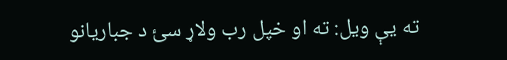ته يې ويل: ته او خپل رب ولاړ سئ د جباريانو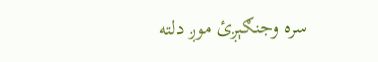سره وجنګېږئ موږ دلته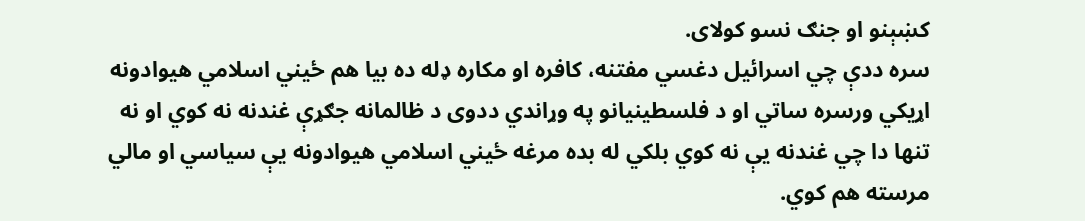کښېنو او جنګ نسو کولای.
سره ددې چي اسرائيل دغسي مفتنه، کافره او مکاره ډله ده بيا هم ځيني اسلامي هيوادونه اړيکي ورسره ساتي او د فلسطينيانو په وړاندي ددوی د ظالمانه جګړې غندنه نه کوي او نه تنها دا چي غندنه يې نه کوي بلکي له بده مرغه ځيني اسلامي هيوادونه يې سياسي او مالي مرسته هم کوي.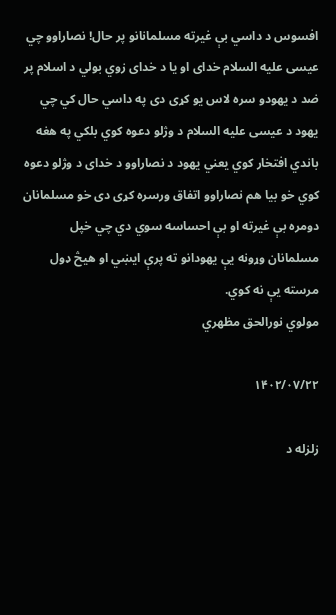افسوس د داسي بې غيرته مسلمانانو پر حال! نصاراوو چي عيسی عليه السلام خدای او يا د خدای زوي بولي د اسلام پر ضد د يهودو سره لاس يو کړی دی په داسي حال کي چي يهود د عيسی عليه السلام د وژلو دعوه کوي بلکي په هغه باندي افتخار کوي يعني يهود د نصاراوو د خدای د وژلو دعوه کوي خو بيا هم نصاراوو اتفاق ورسره کړی دی خو مسلمانان دومره بې غيرته او بې احساسه سوي دي چي خپل مسلمانان وړونه يې يهودانو ته پرې ايښي او هيڅ ډول مرسته يې نه کوي.
مولوي نورالحق مظهري

۱۴۰۲/۰۷/۲۲

زلزله د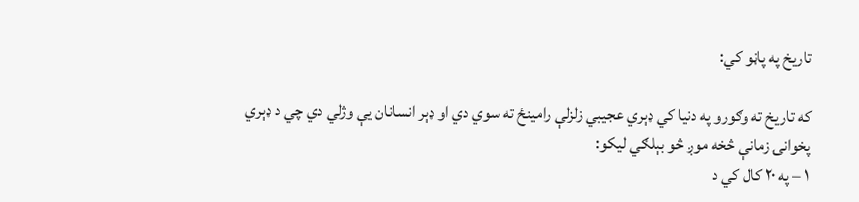تاريخ په پاڼو کي:

که تاريخ ته وګورو په دنيا کي ډېري عجيبي زلزلې رامينځ ته سوي دي او ډېر انسانان يې وژلي دي چي د ډېري پخوانۍ زمانې څخه موږ څو بېلګي ليکو:
۱ – په ۲۰ کال کي د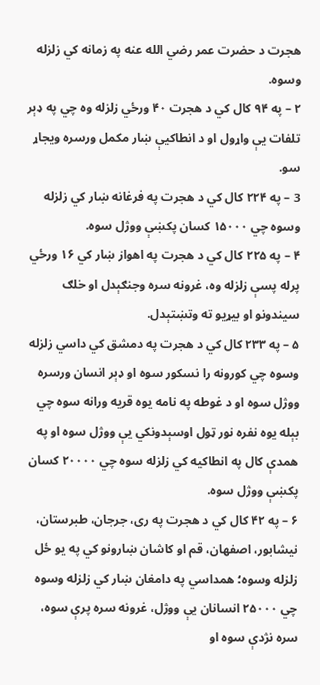هجرت د حضرت عمر رضي الله عنه په زمانه کي زلزله وسوه.
۲ – په ۹۴ کال کي د هجرت ۴۰ ورځي زلزله وه چي په ډېر تلفات يې واړول او د انطاکيې ښار مکمل ورسره ويجاړ سو.
3 – په ۲۲۴ کال کي د هجرت په فرغانه ښار کي زلزله وسوه چي ۱۵۰۰۰ کسان پکښې ووژل سوه.
۴ – په ۲۲۵ کال کي د هجرت په اهواز ښار کي ۱۶ ورځي پرله پسې زلزله وه، غرونه سره وجنګېدل او خلګ سيندونو او بيړيو ته وتښتېدل.
۵ – په ۲۳۳ کال کي د هجرت په دمشق کي داسي زلزله وسوه چي کورونه را نسکور سوه او ډېر انسان ورسره ووژل سوه او د غوطه په نامه يوه قريه ورانه سوه چي بېله يوه نفره نور ټول اوسېدونکي يې ووژل سوه او په همدې کال په انطاکيه کي زلزله سوه چي ۲۰۰۰۰ کسان پکښې ووژل سوه.
۶ – په ۴۲ کال کي د هجرت په ری، جرجان، طبرستان، نيشابور، اصفهان، قم او کاشان ښارونو کي په يو ځل زلزله وسوه؛ همداسي په دامغان ښار کي زلزله وسوه چي ۲۵۰۰۰ انسانان يې ووژل، غرونه سره پرې سوه، سره نژدې سوه او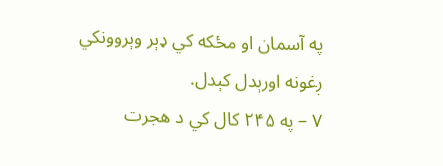په آسمان او مځکه کي ډېر وېروونکي ږغونه اورېدل کېدل.
۷ – په ۲۴۵ کال کي د هجرت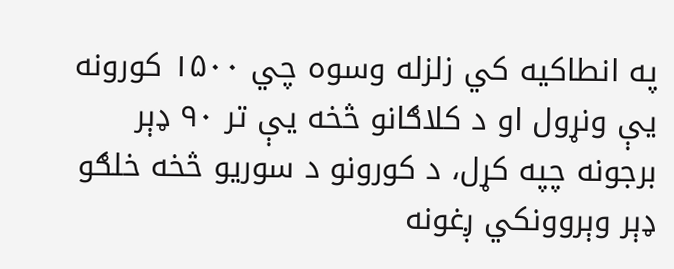په انطاکيه کي زلزله وسوه چي ۱۵۰۰ کورونه يې ونړول او د کلاګانو څخه يې تر ۹۰ ډېر برجونه چپه کړل، د کورونو د سوريو څخه خلګو ډېر وېروونکي ږغونه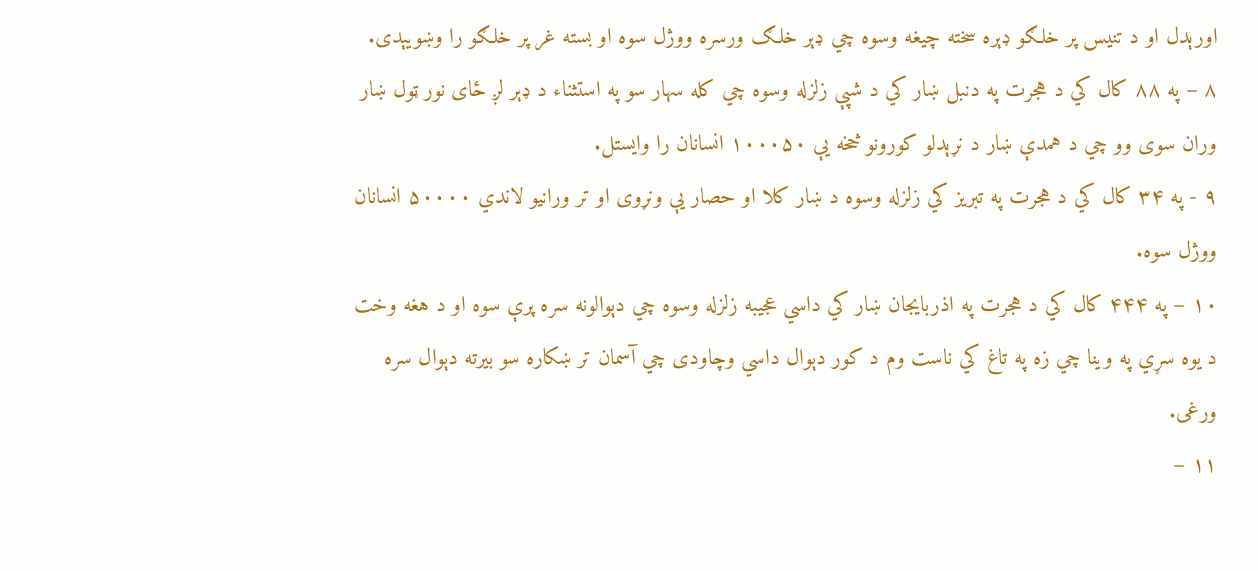اورېدل او د تنيس پر خلګو ډېره سخته چيغه وسوه چي ډېر خلګ ورسره ووژل سوه او بسته غر پر خلګو را وښويېدی.
۸ – په ۸۸ کال کي د هجرت په دنبل ښار کي د شپې زلزله وسوه چي کله سهار سو په استثناء د ډېر لږ ځای نور ټول ښار وران سوی وو چي د همدې ښار د نړېدلو کورونو څخه يې ۱۰۰۰۵۰ انسانان را وايستل.
۹ - په ۳۴ کال کي د هجرت په تبريز کي زلزله وسوه د ښار کلا او حصار يې ونړوی او تر ورانيو لاندي ۵۰۰۰۰ انسانان ووژل سوه.
۱۰ – په ۴۴۴ کال کي د هجرت په اذربايجان ښار کي داسي عجيبه زلزله وسوه چي دېوالونه سره پرې سوه او د هغه وخت د يوه سړي په وينا چي زه په تاغ کي ناست وم د کور دېوال داسي وچاودی چي آسمان تر ښکاره سو بيرته دېوال سره ورغی.
۱۱ –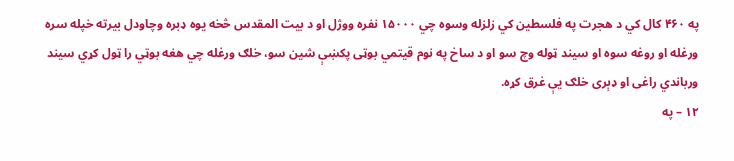په ۴۶۰ کال کي د هجرت په فلسطين کي زلزله وسوه چي ۱۵۰۰۰ نفره ووژل او د بيت المقدس څخه يوه ډبره وچاودل بيرته خپله سره ورغله او روغه سوه او سيند ټوله وچ سو او د ساخ په نوم قيتمي بوټی پکښې شين سو، خلګ ورغله چي هغه بوټي را ټول کړي سیند ورباندي راغی او ډېری خلګ يې غرق کړه.
۱۲ – په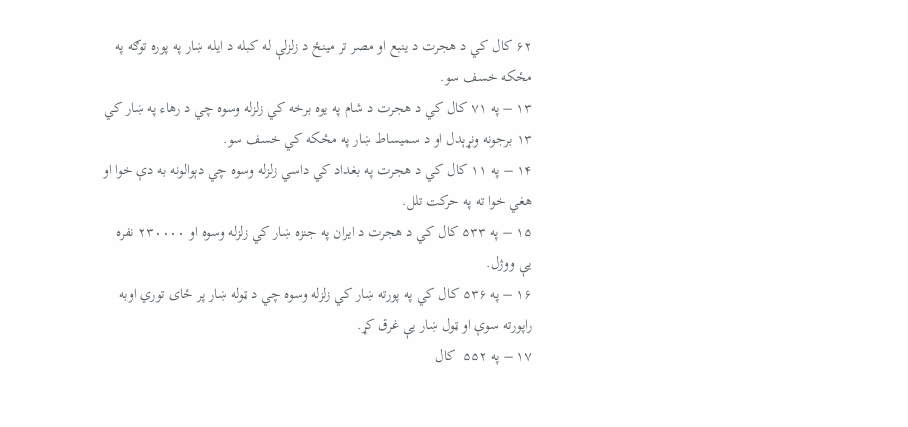۶۲ کال کي د هجرت د ينبع او مصر تر مينځ د زلزلې له کبله د ايله ښار په پوره توګه په مځکه خسف سو.
۱۳ – په ۷۱ کال کي د هجرت د شام په يوه برخه کي زلزله وسوه چي د رهاء په ښار کي ۱۳ برجونه ونړېدل او د سميساط ښار په مځکه کي خسف سو.
۱۴ – په ۱۱ کال کي د هجرت په بغداد کي داسي زلزله وسوه چي دېوالونه به دې خوا او هغي خوا ته په حرکت تلل.
۱۵ – په ۵۳۳ کال کي د هجرت د ايران په جنزه ښار کي زلزله وسوه او ۲۳۰۰۰۰ نفره يې ووژل.
۱۶ – په ۵۳۶ کال کي په پورته ښار کي زلزله وسوه چي د ټوله ښار پر ځای توري اوبه راپورته سوې او ټول ښار يې غرق کړ.
۱۷ – په ۵۵۲  کال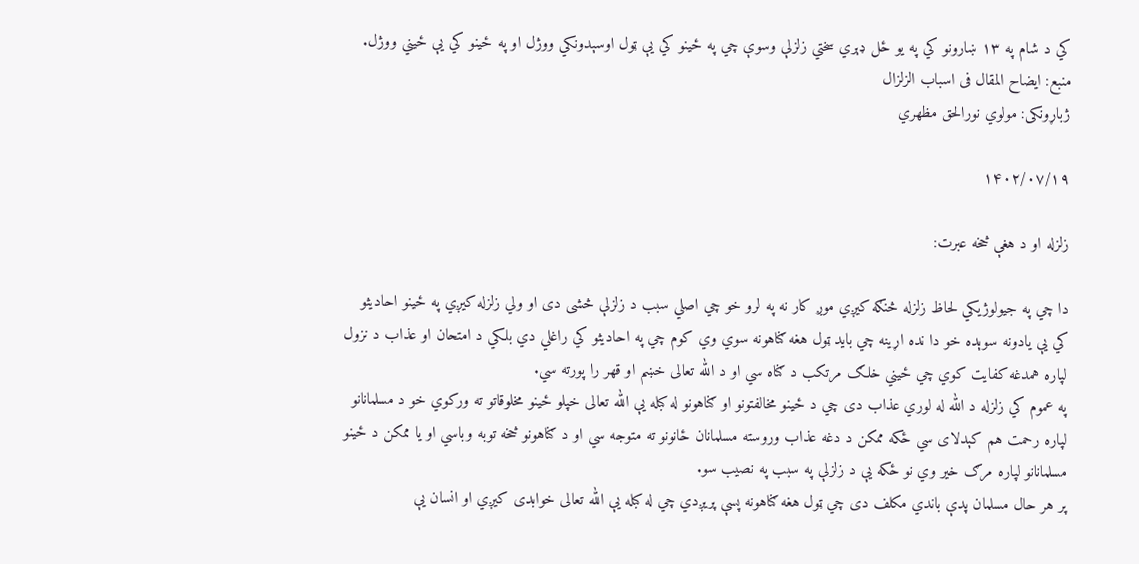کي د شام په ۱۳ ښارونو کي په يو ځل ډېري سختي زلزلې وسوې چي په ځينو کي يې ټول اوسېدونکي ووژل او په ځينو کي يې ځيني ووژل.
منبع: ايضاح المقال فی اسباب الزلزال
ژباړونکی: مولوي نورالحق مظهري

۱۴۰۲/۰۷/۱۹

زلزله او د هغې څخه عبرت:

دا چي په جيولوژيکي لحاظ زلزله څنګه کيږي موږ کار نه په لرو خو چي اصلي سبب د زلزلې څشی دی او ولي زلزله کيږي په ځينو احاديثو کي يې يادونه سوېده خو دا نده اړينه چي بايد ټول هغه ګناهونه سوي وي کوم چي په احاديثو کي راغلي دي بلکي د امتحان او عذاب د نزول لپاره همدغه کفايت کوي چي ځيني خلګ مرتکب د ګناه سي او د الله تعالی خښم او قهر را پورته سي.
په عموم کي زلزله د الله له لوري عذاب دی چي د ځينو مخالفتونو او ګناهونو له کبله يې الله تعالی خپلو ځينو مخلوقاتو ته ورکوي خو د مسلمانانو لپاره رحمت هم کېدلای سي ځکه ممکن د دغه عذاب وروسته مسلمانان ځانونو ته متوجه سي او د ګناهونو څخه توبه وباسي او يا ممکن د ځينو مسلمانانو لپاره مرګ خير وي نو ځکه يې د زلزلې په سبب په نصيب سو.
پر هر حال مسلمان پدې باندي مکلف دی چي ټول هغه ګناهونه پسې پريږدي چي له کبله يې الله تعالی خوابدی کيږي او انسان يې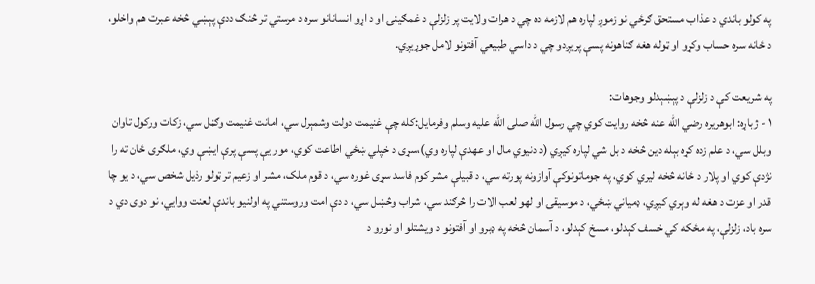په کولو باندي د عذاب مستحق ګرځي نو زموږ لپاره هم لازمه ده چي د هرات ولايت پر زلزلې د غمګينۍ او د اړو انسانانو سره د مرستي تر څنګ ددې پېښي څخه عبرت هم واخلو، د ځانه سره حساب وکړو او ټوله هغه ګناهونه پسې پريږدو چي د داسي طبيعي آفتونو لامل جوړيږي.

په شريعت کې د زلزلې د پېښېدلو وجوهات:
۱ - ژباړه: ابوهريره رضي الله عنه څخه روايت کوي چي رسول الله صلی الله عليه وسلم وفرمايل:کله چې غنيمت دولت وشمېرل سي، امانت غنيمت وګڼل سي، زکات ورکول تاوان وبلل سي، د علم زده کړه بېله دين څخه د بل شي لپاره کيږي (د دنيوي مال او عهدې لپاره وي)،سړی د خپلي ښځي اطاعت کوي، مور يې پسې پرې ايښې وي، ملګری ځان ته را نژدې کوي او پلار د ځانه څخه ليري کوي، په جوماتونوکې آوازونه پورته سي، د قبيلې مشر کوم فاسد سړی غوره سي، د قوم ملک، مشر او زعيم تر ټولو رذيل شخص سي، د يو چا قدر او عزت د هغه له وېري کيږي، ډمياني ښځي، د موسيقۍ او لهو لعب الات را څرګند سي، شراب وڅښل سي، د دې امت وروستني په اولنيو باندې لعنت ووايي، نو دوی دي د سره باد، زلزلې، په مځکه کي خسف کېدلو، مسخ کېدلو، د آسمان څخه په ډبرو او آفتونو د ويشتلو او نورو د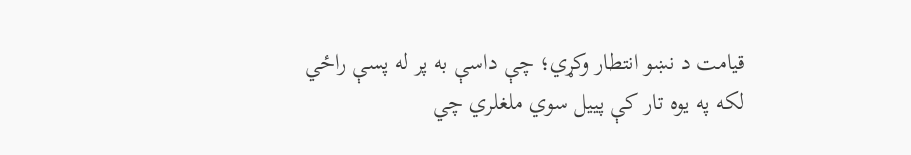قيامت د نښو انتطار وکړي؛ چې داسې به پر له پسې راځي لکه په يوه تار کې پييل سوي ملغلري چي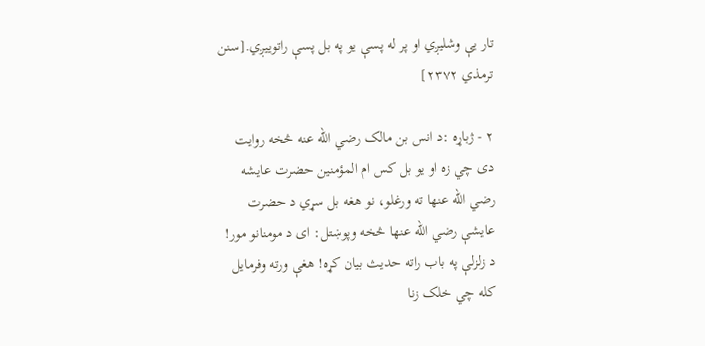تار يې وشليږي او پر له پسې يو په بل پسې راتوييږي.[سنن ترمذي ۲۳۷۲]

۲ - ژباړه :د انس بن مالک رضي الله عنه څخه روايت دی چي زه او يو بل کس ام المؤمنين حضرت عايشه رضي الله عنها ته ورغلو، نو هغه بل سړي د حضرت عايشې رضي الله عنها څخه وپوښتل: ای د مومنانو مور! د زلزلې په باب راته حديث بيان کړه! هغې ورته وفرمايل کله چي خلک زنا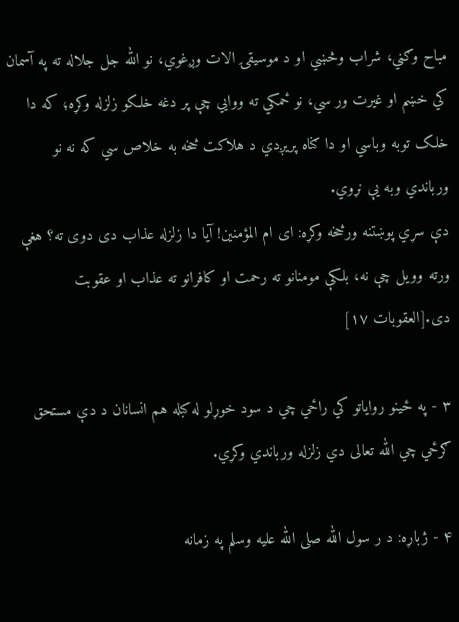مباح وګڼي، شراب وڅښي او د موسيقۍ الات وږغوي، نو الله جل جلاله ته په آسمان کي خښم او غيرت ور سي، نو ځمکي ته ووايي چې پر دغه خلکو زلزله وکړه؛ که دا خلک توبه وباسي او دا ګناه پريږدي د هلاکت څخه به خلاص سي که نه نو ورباندي وبه يې نړوي.
دې سړي پوښتنه ورڅخه وکړه: ای ام المؤمنين! آيا دا زلزله عذاب دی دوی ته؟ هغې ورته وويل چې نه، بلکې مومنانو ته رحمت او کافرانو ته عذاب او عقوبت دی.[العقوبات ۱۷]

۳ - په ځینو روایاتو کي راځي چي د سود خوړلو له کبله هم انسانان د دې مستحق ګرځي چي الله تعالی دي زلزله ورباندي وکړي.

۴ - ژباړه: د ر سول الله صلی الله علیه وسلم په زمانه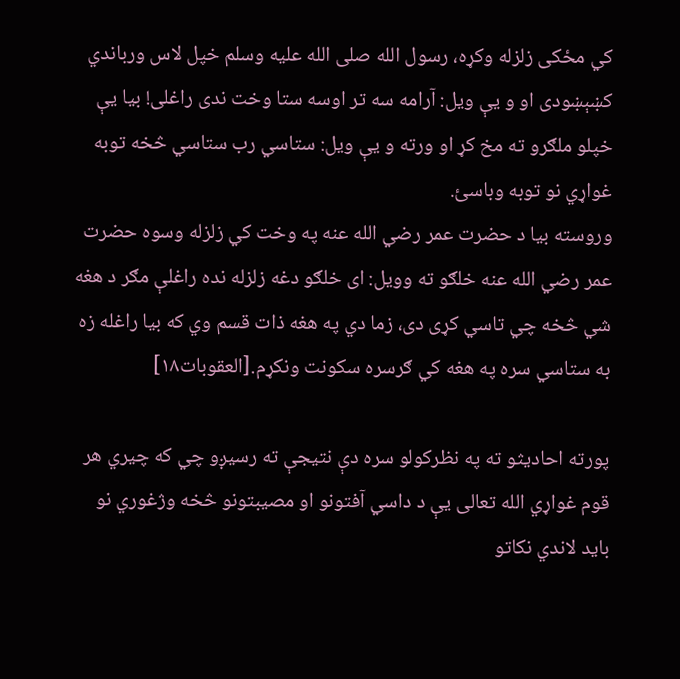کي مځکی زلزله وکړه، رسول الله صلی الله علیه وسلم خپل لاس ورباندي کښېښودی او و یې ویل: آرامه سه تر اوسه ستا وخت ندی راغلی! بیا یې خپلو ملګرو ته مخ کړ او ورته و یې ویل: ستاسي رب ستاسي څخه توبه غواړي نو توبه وباسئ.
وروسته بیا د حضرت عمر رضي الله عنه په وخت کي زلزله وسوه حضرت عمر رضي الله عنه خلګو ته وویل: ای خلګو دغه زلزله نده راغلې مګر د هغه شي څخه چي تاسي کړی دی، زما دي په هغه ذات قسم وي که بیا راغله زه به ستاسي سره په هغه کي ګرسره سکونت ونکړم.[العقوبات۱۸]

پورته احاديثو ته په نظرکولو سره دې نتيجې ته رسيږو چي که چيري هر قوم غواړي الله تعالی يې د داسي آفتونو او مصيبتونو څخه وژغوري نو بايد لاندي نکاتو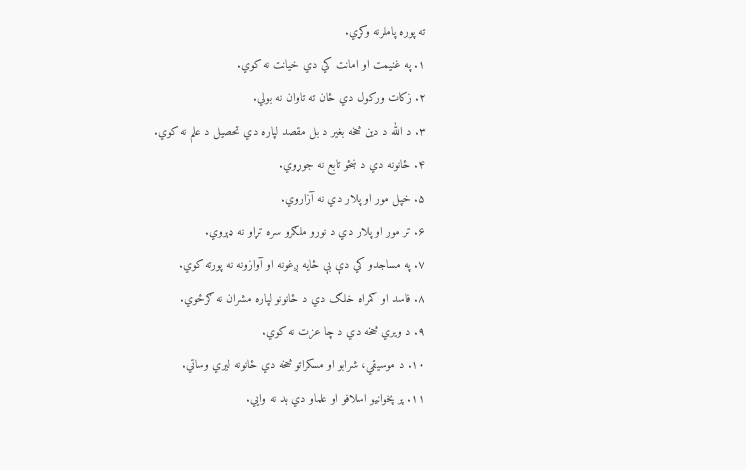ته پوره پاملرنه وکړي.
۱. په غنيمت او امانت کي دي خيانت نه کوي.
۲. زکات ورکول دي ځان ته تاوان نه بولي.
۳. د الله د دين څخه بغير د بل مقصد لپاره دي تحصيل د علم نه کوي.
۴. ځانونه دي د ښځو تابع نه جوړوي.
۵. خپل مور او پلار دي نه آزاروي.
۶. تر مور او پلار دي د نورو ملګرو سره تړاو نه ډېروي.
۷. په مساجدو کي دې بې ځايه ږغونه او آوازونه نه پورته کوي.
۸. فاسد او ګمراه خلګ دي د ځانونو لپاره مشران نه ګرځوي.
۹. د ويري څخه دي د چا عزت نه کوي.
۱۰. د موسيقي، شرابو او مسکراتو څخه دي ځانونه ليري وساتي.
۱۱. پر پخوانيو اسلافو او علماو دي بد نه وايي.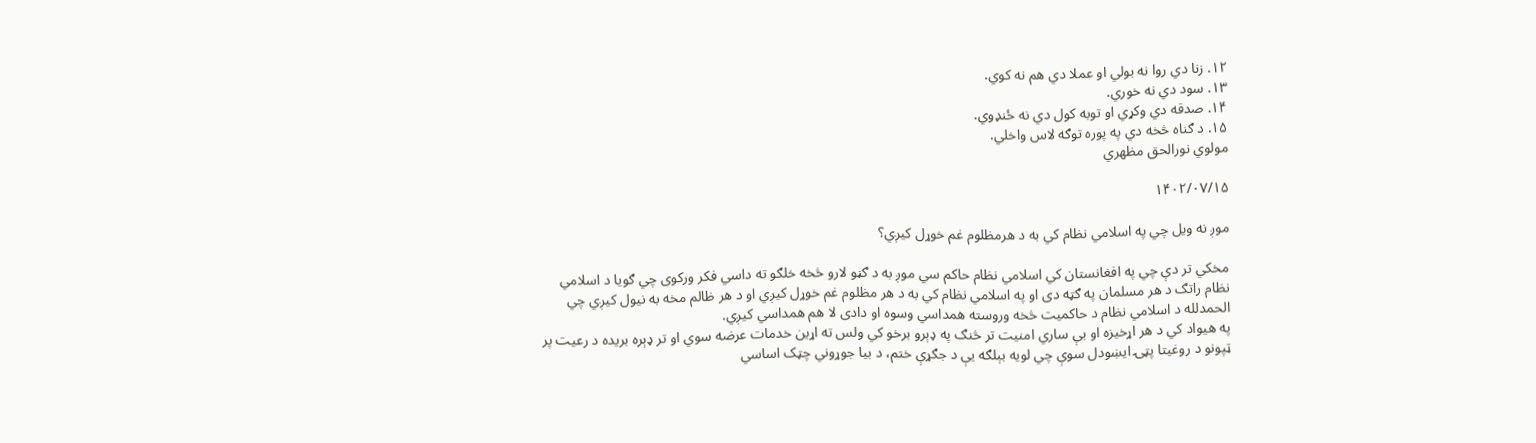۱۲. زنا دي روا نه بولي او عملا دي هم نه کوي.
۱۳. سود دي نه خوري.
۱۴. صدقه دي وکړي او توبه کول دي نه ځنډوي.
۱۵. د ګناه څخه دي په پوره توګه لاس واخلي.
مولوي نورالحق مظهري

۱۴۰۲/۰۷/۱۵

موږ نه ويل چي په اسلامي نظام کي به د هرمظلوم غم خوړل کيږي؟

مخکي تر دې چي په افغانستان کي اسلامي نظام حاکم سي موږ به د ګڼو لارو څخه خلګو ته داسي فکر ورکوی چي ګويا د اسلامي نظام راتګ د هر مسلمان په ګټه دی او په اسلامي نظام کي به د هر مظلوم غم خوړل کيږي او د هر ظالم مخه به نيول کيږي چي الحمدلله د اسلامي نظام د حاکميت څخه وروسته همداسي وسوه او دادی لا هم همداسي کيږي.
په هيواد کي د هر اړخيزه او بې ساري امنيت تر څنګ په ډېرو برخو کي ولس ته اړين خدمات عرضه سوي او تر ډېره بريده د رعيت پر ټپونو د روغيتا پټۍ ايښودل سوې چي لويه بېلګه يې د جګړې ختم، د بيا جوړوني چټک اساسي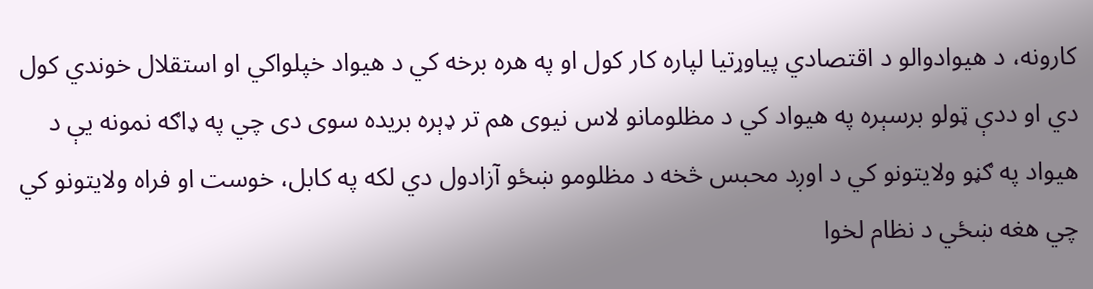کارونه، د هيوادوالو د اقتصادي پياوړتيا لپاره کار کول او په هره برخه کي د هيواد خپلواکي او استقلال خوندي کول دي او ددې ټولو برسېره په هيواد کي د مظلومانو لاس نيوی هم تر ډېره بريده سوی دی چي په ډاګه نمونه يې د هيواد په ګڼو ولايتونو کي د اوږد محبس څخه د مظلومو ښځو آزادول دي لکه په کابل، خوست او فراه ولايتونو کي چي هغه ښځي د نظام لخوا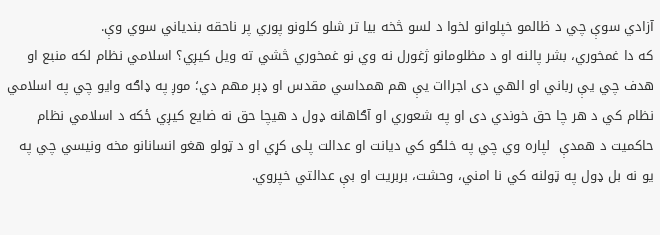آزادي سوې چي د ظالمو خپلوانو لخوا د لسو څخه بيا تر شلو کلونو پوري پر ناحقه بندياني سوي وې.
که دا غمخوري، بشر پالنه او د مظلومانو ژغورل نه وي نو غمخوري څشي ته ويل کيږي؟ اسلامي نظام لکه منبع او هدف چي يې رباني او الهي دی اجراات يې هم همداسي مقدس او ډېر مهم دي؛ موږ په ډاګه وايو چي په اسلامي نظام کي د هر چا حق خوندي دی او په شعوري او آګاهانه ډول د هيچا حق نه ضايع کيږي ځکه د اسلامي نظام حاکميت د همدې  لپاره وي چي په خلګو کي ديانت او عدالت پلی کړي او د ټولو هغو انسانانو مخه ونيسي چي په يو نه بل ډول په ټولنه کي نا امني، وحشت، بربريت او بې عدالتي خپروي.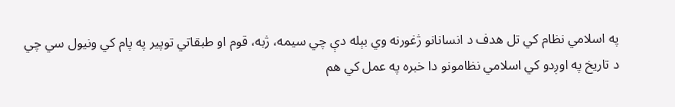په اسلامي نظام کي تل هدف د انسانانو ژغورنه وي بېله دې چي سيمه، ژبه، قوم او طبقاتي توپير په پام کي ونيول سي چي د تاريخ په اوږدو کي اسلامي نظامونو دا خبره په عمل کي هم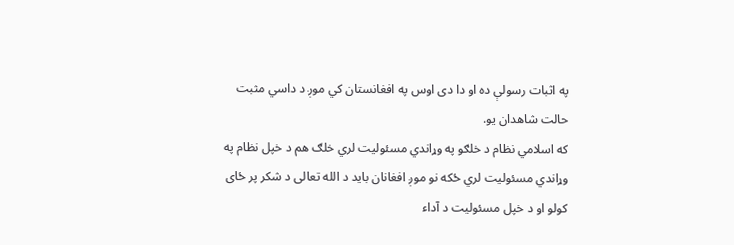په اثبات رسولې ده او دا دی اوس په افغانستان کي موږ د داسي مثبت حالت شاهدان يو.
که اسلامي نظام د خلګو په وړاندي مسئوليت لري خلګ هم د خپل نظام په وړاندي مسئوليت لري ځکه نو موږ افغانان بايد د الله تعالی د شکر پر ځای کولو او د خپل مسئوليت د آداء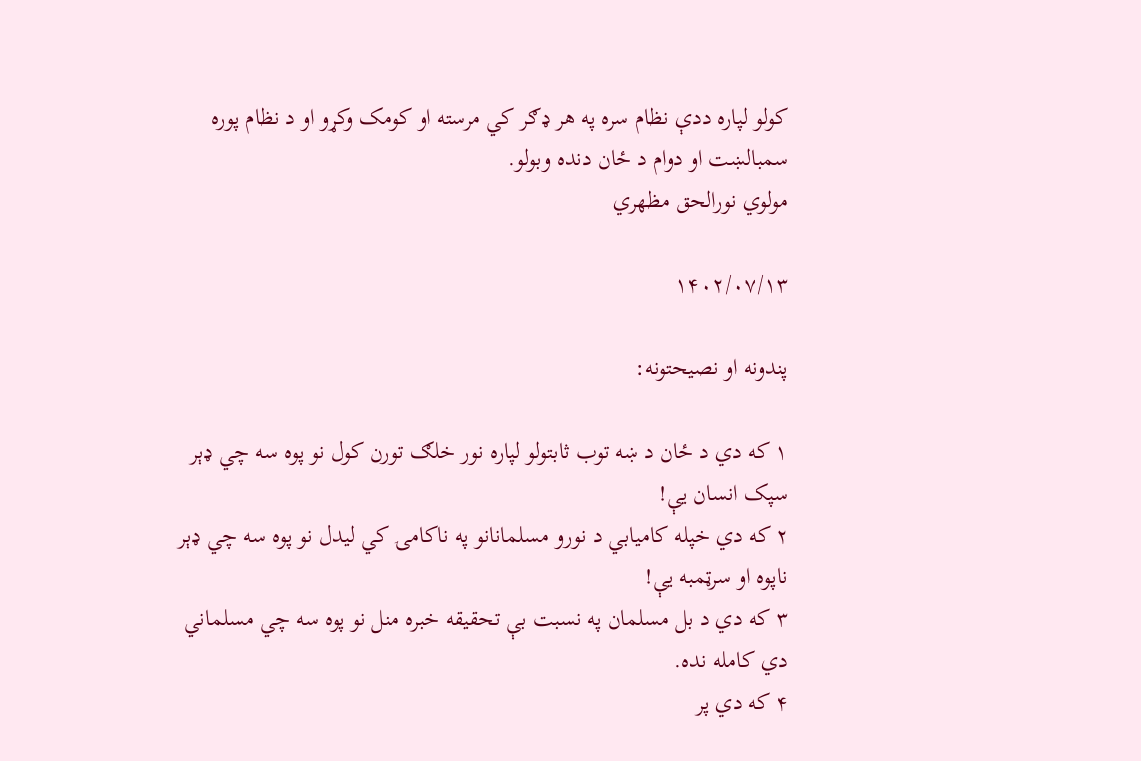کولو لپاره ددې نظام سره په هر ډګر کي مرسته او کومک وکړو او د نظام پوره سمبالښت او دوام د ځان دنده وبولو.
مولوي نورالحق مظهري

۱۴۰۲/۰۷/۱۳

پندونه او نصيحتونه:

۱ که دي د ځان د ښه توب ثابتولو لپاره نور خلګ تورن کول نو پوه سه چي ډېر سپک انسان يې!
۲ که دي خپله کاميابي د نورو مسلمانانو په ناکامۍ کي ليدل نو پوه سه چي ډېر ناپوه او سرټمبه يې!
۳ که دي د بل مسلمان په نسبت بې تحقيقه خبره منل نو پوه سه چي مسلماني دي کامله نده.
۴ که دي پر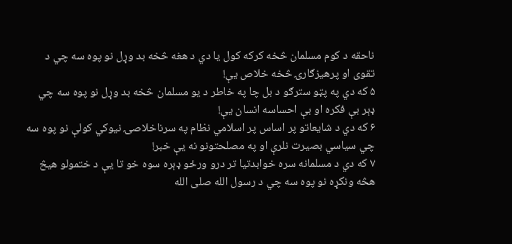ناحقه د کوم مسلمان څخه کرکه کول يا دي د هغه څخه بد وړل نو پوه سه چي د تقوی او پرهيزګارۍ څخه خلاص يې!
۵ که دي په پټو سترګو د بل چا په خاطر د يو مسلمان څخه بد وړل نو پوه سه چي ډېر بې فکره او بې احساسه انسان يې!
۶ که دي د شايعاتو پر اساس پر اسلامي نظام په سرناخلاصۍ نيوکي کولې نو پوه سه چي سياسي بصيرت نلرې او په مصلحتونو نه يې خبر!
۷ که دي د مسلمانه سره خوابدتيا تر درو ورځو ډېره سوه خو تا يې د ختمولو هيڅ هڅه ونکړه نو پوه سه چي د رسول الله صلی الله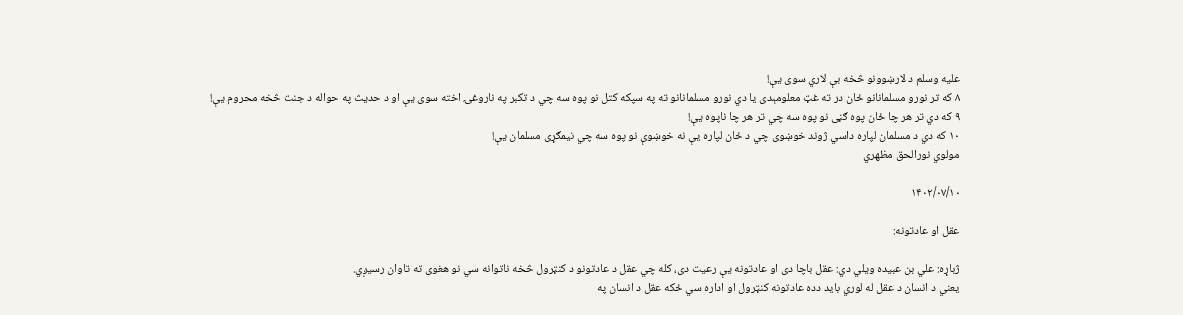عليه وسلم د لارښوونو څخه بې لاري سوی يې!
۸ که تر نورو مسلمانانو ځان در ته غټ معلومېدی يا دي نورو مسلمانانو ته په سپکه کتل نو پوه سه چي د تکبر په ناروغۍ اخته سوی يې او د حديث په حواله د جنت څخه محروم يې!
۹ که دي تر هر چا ځان پوه ګڼی نو پوه سه چي تر هر چا ناپوه يې!
۱۰ که دي د مسلمان لپاره داسي ژوند خوښوی چي د ځان لپاره يې نه خوښوې نو پوه سه چي نيمګړی مسلمان يې!
مولوي نورالحق مظهري

۱۴۰۲/۰۷/۱۰

عقل او عادتونه:

ژباړه: علي بن عبيده ويلي دي: عقل باچا دی او عادتونه يې رعيت دی، کله چي عقل د عادتونو د کنټرول څخه ناتوانه سي نو هغوی ته تاوان رسيږي.
يعني د انسان د عقل له لوري بايد دده عادتونه کنټرول او اداره سي ځکه عقل د انسان په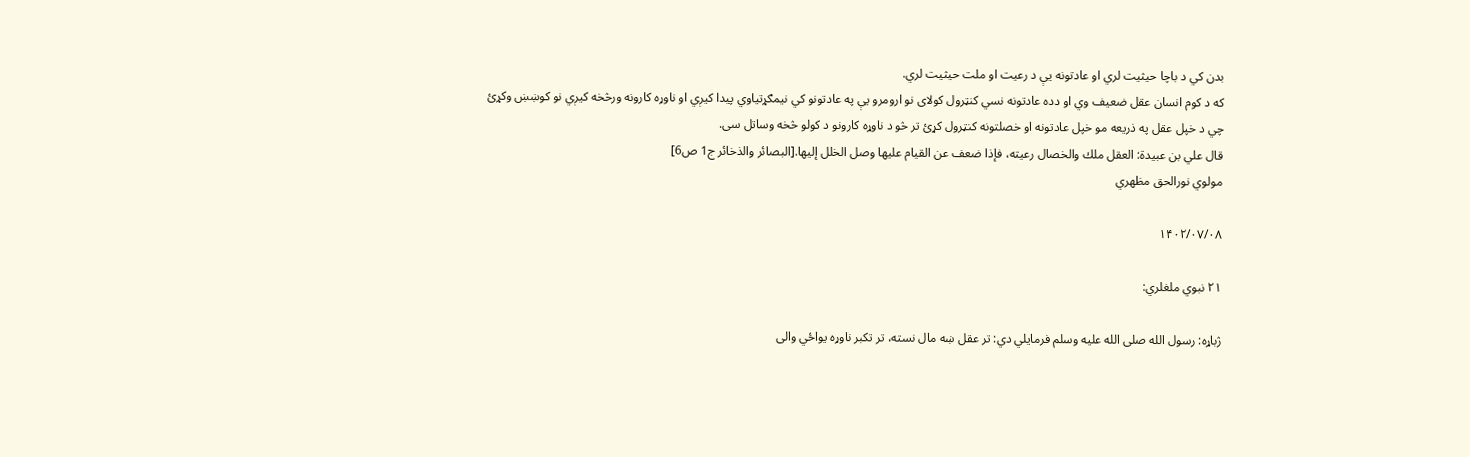بدن کي د باچا حيثيت لري او عادتونه يې د رعيت او ملت حيثيت لري.
که د کوم انسان عقل ضعيف وي او دده عادتونه نسي کنټرول کولای نو ارومرو يې په عادتونو کي نيمګړتياوي پيدا کيږي او ناوړه کارونه ورڅخه کيږي نو کوښښ وکړئ چي د خپل عقل په ذريعه مو خپل عادتونه او خصلتونه کنټرول کړئ تر څو د ناوړه کارونو د کولو څخه وساتل سی.
قال علي بن عبيدة: العقل ملك والخصال رعيته، فإذا ضعف عن القيام عليها وصل الخلل إليها.[البصائر والذخائر ج1 ص6]
مولوي نورالحق مظهري

۱۴۰۲/۰۷/۰۸

۲۱ نبوي ملغلري:

ژباړه: رسول الله صلی الله عليه وسلم فرمايلي دي: تر عقل ښه مال نسته، تر تکبر ناوړه يواځي والی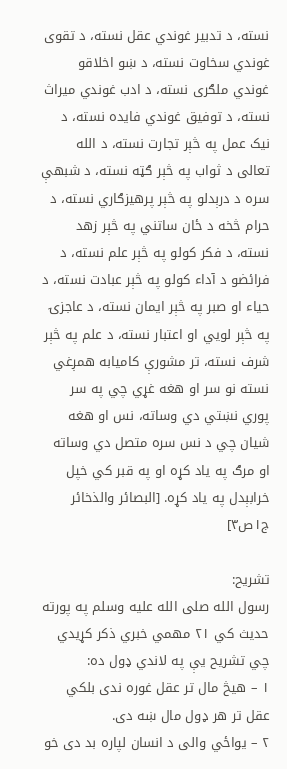نسته، د تدبير غوندي عقل نسته، د تقوی غوندي سخاوت نسته، د ښو اخلاقو غوندي ملګری نسته، د ادب غوندي ميراث نسته، د توفيق غوندي فايده نسته، د نيک عمل په څېر تجارت نسته، د الله تعالی د ثواب په څېر ګټه نسته، د شبهې سره د درېدلو په څېر پرهيزګاري نسته، د حرام څخه د ځان ساتني په څېر زهد نسته، د فکر کولو په څېر علم نسته، د فرائضو د آداء کولو په څېر عبادت نسته، د حياء او صبر په څېر ايمان نسته، د عاجزۍ په څېر لويي او اعتبار نسته، د علم په څېر شرف نسته، تر مشورې کاميابه همږغي نسته نو سر او هغه غړي چي په سر پوري نښتي دي وساته، نس او هغه شيان چي د نس سره متصل دي وساته او مرګ په ياد کړه او په قبر کي خپل خرابېدل په ياد کړه. [البصائر والذخائر ج۱ص۳]

تشريح:
رسول الله صلی الله عليه وسلم په پورته حديث کي ۲۱ مهمي خبري ذکر کړيدي چي تشريح يې په لاندي ډول ده:
۱ – هيڅ مال تر عقل غوره ندی بلکي عقل تر هر ډول مال ښه دی.
۲ – يواځي والی د انسان لپاره بد دی خو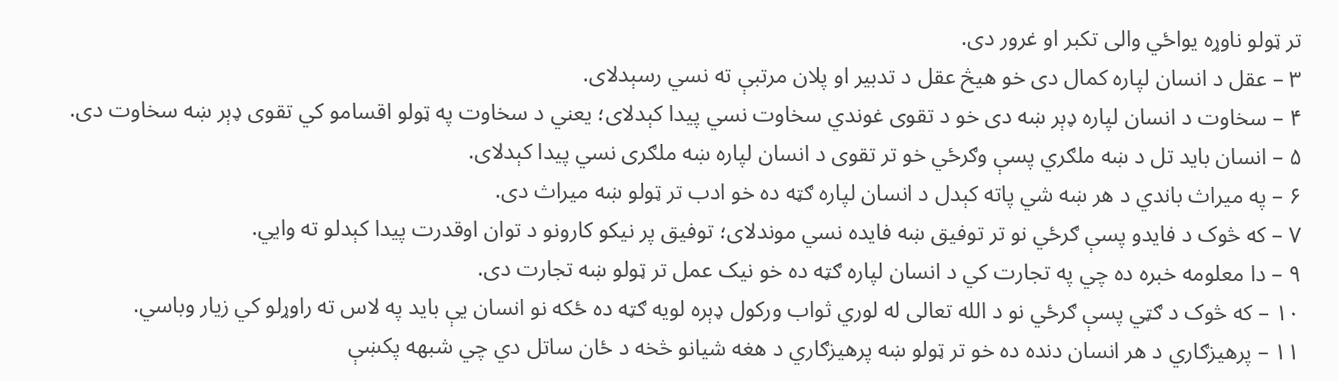تر ټولو ناوړه يواځي والی تکبر او غرور دی.
۳ – عقل د انسان لپاره کمال دی خو هيڅ عقل د تدبير او پلان مرتبې ته نسي رسېدلای.
۴ – سخاوت د انسان لپاره ډېر ښه دی خو د تقوی غوندي سخاوت نسي پيدا کېدلای؛ يعني د سخاوت په ټولو اقسامو کي تقوی ډېر ښه سخاوت دی.
۵ – انسان بايد تل د ښه ملګري پسې وګرځي خو تر تقوی د انسان لپاره ښه ملګری نسي پيدا کېدلای.
۶ – په ميراث باندي د هر ښه شي پاته کېدل د انسان لپاره ګټه ده خو ادب تر ټولو ښه ميراث دی.
۷ – که څوک د فايدو پسې ګرځي نو تر توفيق ښه فايده نسي موندلای؛ توفيق پر نيکو کارونو د توان اوقدرت پيدا کېدلو ته وايي.
۹ – دا معلومه خبره ده چي په تجارت کي د انسان لپاره ګټه ده خو نيک عمل تر ټولو ښه تجارت دی.
۱۰ – که څوک د ګټي پسې ګرځي نو د الله تعالی له لوري ثواب ورکول ډېره لويه ګټه ده ځکه نو انسان يې بايد په لاس ته راوړلو کي زيار وباسي.
۱۱ – پرهيزګاري د هر انسان دنده ده خو تر ټولو ښه پرهيزګاري د هغه شيانو څخه د ځان ساتل دي چي شبهه پکښې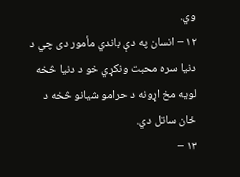وي.
۱۲ – انسان په دې باندي مأمور دی چي د دنيا سره محبت ونکړي خو د دنيا څخه لويه مخ اړونه د حرامو شيانو څخه د ځان ساتل دي.
۱۳ –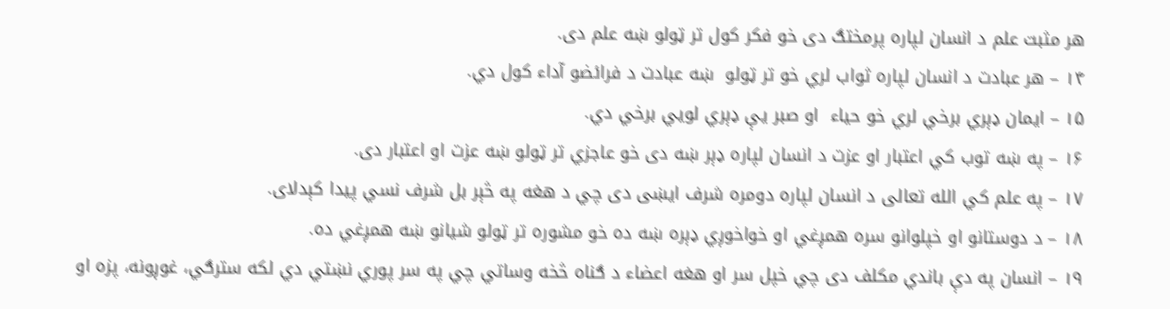هر مثبت علم د انسان لپاره پرمختګ دی خو فکر کول تر ټولو ښه علم دی.
۱۴ – هر عبادت د انسان لپاره ثواب لري خو تر ټولو  ښه عبادت د فرائضو آداء کول دي.
۱۵ – ايمان ډېري برخي لري خو حياء  او صبر يې ډېري لويي برخي دي.
۱۶ – په ښه توب کي اعتبار او عزت د انسان لپاره ډېر ښه دی خو عاجزي تر ټولو ښه عزت او اعتبار دی.
۱۷ – په علم کي الله تعالی د انسان لپاره دومره شرف ايښی دی چي د هغه په څېر بل شرف نسي پيدا کېدلای.
۱۸ – د دوستانو او خپلوانو سره همږغي او خواخوږي ډېره ښه ده خو مشوره تر ټولو شيانو ښه همږغي ده.
۱۹ – انسان په دې باندي مکلف دی چي خپل سر او هغه اعضاء د ګناه څخه وساتي چي په سر پوري نښتي دي لکه سترګي، غوږونه، پزه او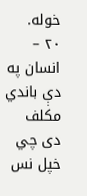خوله.
۲۰ – انسان په دې باندي مکلف دی چي خپل نس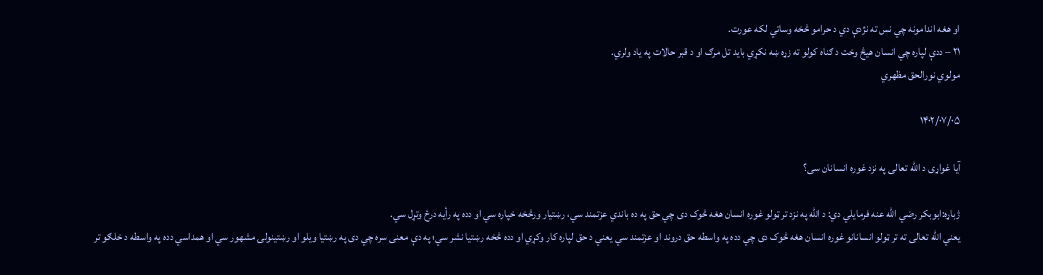او هغه اندامونه چي نس ته نژدې دي د حرامو څخه وساتي لکه عورت.
۲۱ – ددې لپاره چي انسان هيڅ وخت د ګناه کولو ته زړه ښه نکړي بايد تل مرګ او د قبر حالات په ياد ولري.
مولوي نورالحق مظهري

۱۴۰۲/۰۷/۰۵

آيا غواړی د الله تعالی په نزد غوره انسانان سی؟

ژباړه:ابوبکر رضي الله عنه فرمايلي دي: د الله په نزد تر ټولو غوره انسان هغه څوک دی چي حق په ده باندي عزتمند سي، رښتيار ورڅخه خپاره سي او دده په رأيه درځ وتړل سي.
يعني الله تعالی ته تر ټولو انسانانو غوره انسان هغه څوک دی چي دده په واسطه حق دروند او عزتمند سي يعني د حق لپاره کار وکړي او دده څخه رښتيا نشر سي؛ په دې معنی سره چي دی په رښتيا ويلو او رښتينولۍ مشهور سي او همداسي دده په واسطه د خلګو تر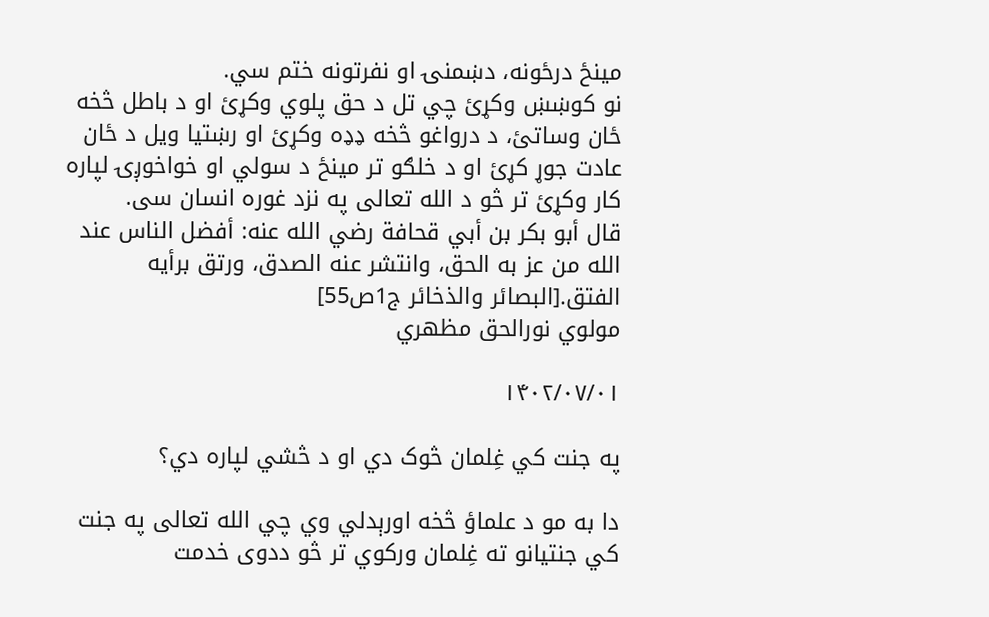مينځ درځونه، دښمنۍ او نفرتونه ختم سي.
نو کوښښ وکړئ چي تل د حق پلوي وکړئ او د باطل څخه ځان وساتئ، د درواغو څخه ډډه وکړئ او رښتيا ويل د ځان عادت جوړ کړئ او د خلګو تر مينځ د سولي او خواخوږۍ لپاره کار وکړئ تر څو د الله تعالی په نزد غوره انسان سی.
قال أبو بكر بن أبي قحافة رضي الله عنه: أفضل الناس عند الله من عز به الحق، وانتشر عنه الصدق، ورتق برأيه الفتق.[البصائر والذخائر ج1ص55]
مولوي نورالحق مظهري

۱۴۰۲/۰۷/۰۱

په جنت کي غِلمان څوک دي او د څشي لپاره دي؟

دا به مو د علماؤ څخه اورېدلي وي چي الله تعالی په جنت کي جنتیانو ته غِلمان ورکوي تر څو ددوی خدمت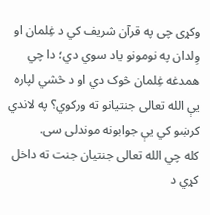وکړی چی په قرآن شريف کي د غِلمان او وِلدان په نومونو یاد سوي دي؛ دا چي همدغه غِلمان څوک دي او د څشي لپاره يې الله تعالی جنتيانو ته ورکوي؟ په لاندي کرښو کي یې جوابونه موندلی سی.
کله چي الله تعالی جنتيان جنت ته داخل کړي د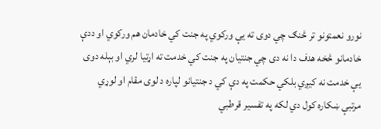نورو نعمتونو تر څنګ چي دوی ته يې ورکوي په جنت کي خادمان هم ورکوي او ددې خادمانو څخه هدف دا نه دی چي جنتيان په جنت کي خدمت ته اړتيا لري او بېله دوی يې خدمت نه کيږي بلکي حکمت په دې کي د جنتيانو لپاره د لوی مقام او لوړي مرتبې ښکاره کول دي لکه په تفسير قرطبي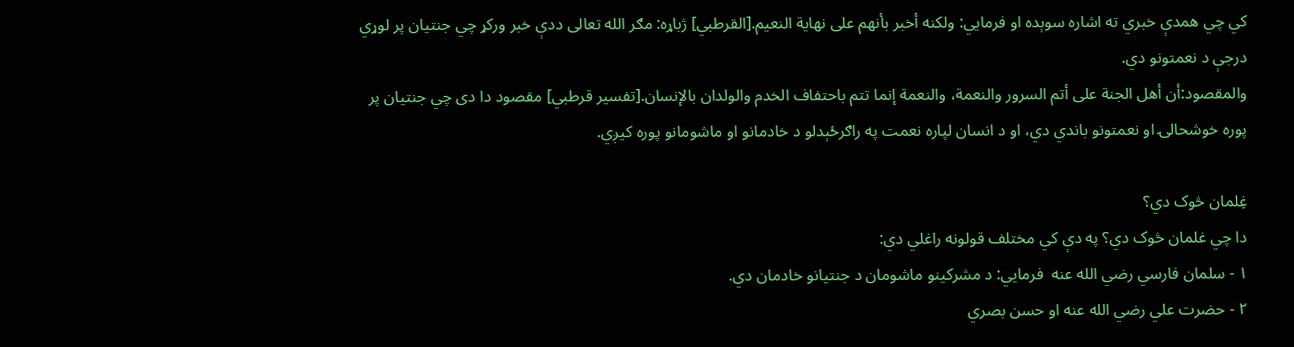کي چي همدې خبري ته اشاره سوېده او فرمايي: ولكنه أخبر بأنهم على نهاية النعيم.[القرطبي] ژباړه: مګر الله تعالی ددې خبر ورکړ چي جنتيان پر لوړي درجې د نعمتونو دي.
والمقصود:أن أهل الجنة على أتم السرور والنعمة، والنعمة إنما تتم باحتفاف الخدم والولدان بالإنسان.[تفسير قرطبي] مقصود دا دی چي جنتيان پر پوره خوشحالۍ او نعمتونو باندي دي، او د انسان لپاره نعمت په راګرځېدلو د خادمانو او ماشومانو پوره کيږي.

غِلمان څوک دي؟
دا چي غلمان څوک دي؟ په دې کي مختلف قولونه راغلي دي:
۱ - سلمان فارسي رضي الله عنه  فرمايي: د مشرکينو ماشومان د جنتيانو خادمان دي.
۲ - حضرت علي رضي الله عنه او حسن بصري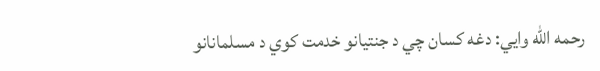رحمه الله وايي: دغه کسان چي د جنتيانو خدمت کوي د مسلمانانو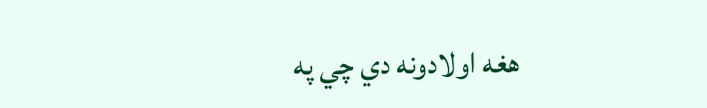هغه اولادونه دي چي په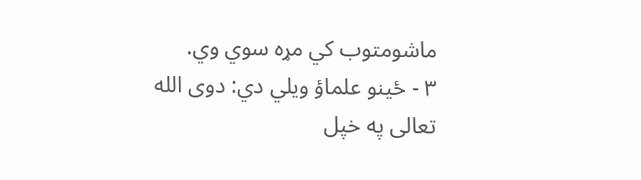ماشومتوب کي مړه سوي وي.
۳ - ځينو علماؤ ويلي دي: دوی الله تعالی په خپل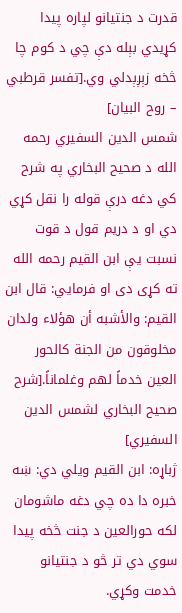قدرت د جنتيانو لپاره پيدا کړيدي بېله دې چي د کوم چا څخه زېږېدلي وي.[تفسر قرطبي – روح البيان]
شمس الدين السفيري رحمه الله د صحيح البخاري په شرح کي دغه درې قوله را نقل کړي دي او د دريم قول د قوت نسبت يې ابن القيم رحمه الله ته کړی دی او فرمايي: قال ابن القيم: والأشبه أن هؤلاء ولدان مخلوقون من الجنة كالحور العين خدماً لهم وغلماناً.[شرح صحيح البخاري لشمس الدين السفيري]
ژباړه: ابن القيم ويلي دي: ښه خبره دا ده چي دغه ماشومان لکه حورالعين د جنت څخه پيدا سوي دي تر څو د جنتيانو خدمت وکړي.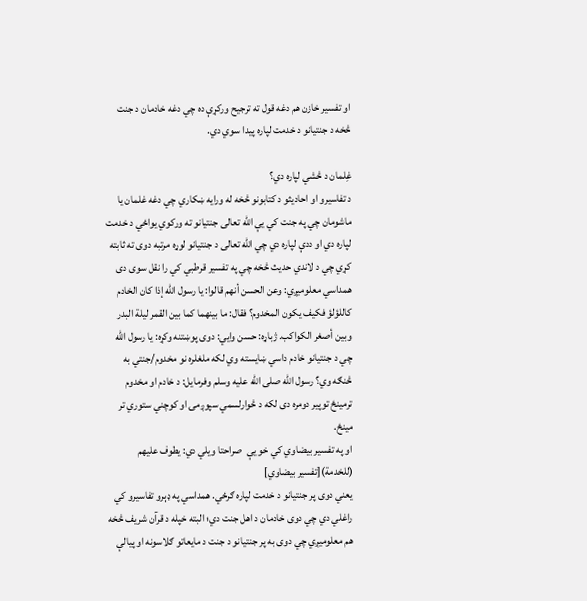او تفسير خازن هم دغه قول ته ترجيح ورکړې ده چي دغه خادمان د جنت څخه د جنتيانو د خدمت لپاره پيدا سوي دي.

غِلمان د څشي لپاره دي؟
د تفاسيرو او احاديثو د کتابونو څخه له ورايه ښکاري چي دغه غلمان يا ماشومان چي په جنت کي يې الله تعالی جنتيانو ته ورکوي يواځي د خدمت لپاره دي او ددې لپاره دي چي الله تعالی د جنتيانو لوړه مرتبه دوی ته ثابته کړي چي د لاندي حديث څخه چي په تفسير قرطبي کي را نقل سوی دی همداسي معلوميږي: وعن الحسن أنهم قالوا: يا رسول الله إذا كان الخادم كاللؤلؤ فكيف يكون المخدوم؟ فقال: ما بينهما كما بين القمر ليلة البدر وبين أصغر الكواكب. ژباړه: حسن وايي: دوی پوښتنه وکړه: يا رسول الله چي د جنتيانو خادم داسي ښايسته وي لکه ملغلره نو مخدوم/جنتي به څنګه وي؟ رسول الله صلی الله عليه وسلم وفرمايل: د خادم او مخدوم ترمينځ توپير دومره دی لکه د څوارلسمي سپوږمۍ او کوچني ستوري تر مينځ.
او په تفسير بيضاوي کي خو يې  صراحتا ويلي دي: يطوف عليهم (للخدمة)[تفسير بيضاوي]
يعني دوی پر جنتيانو د خدمت لپاره ګرځي. همداسي په ډېرو تفاسيرو کي راغلي دي چي دوی خادمان د اهل جنت دي؛ البته خپله د قرآن شريف څخه  هم معلوميږي چي دوی به پر جنتيانو د جنت د مايعاتو ګلاسونه او پيالې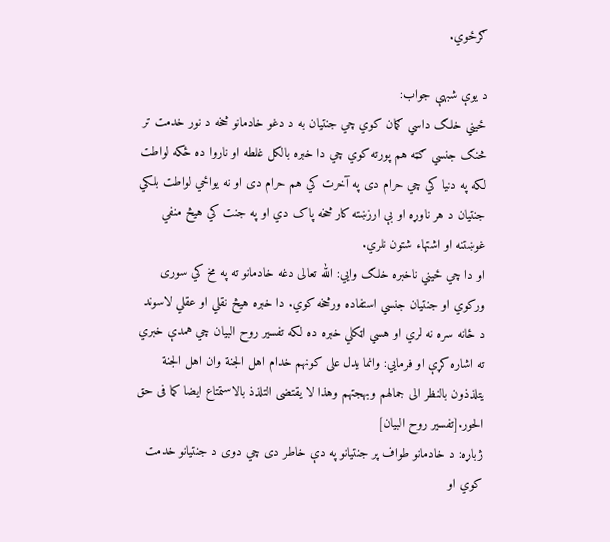ګرځوي.

د يوې شبهې جواب:
ځيني خلګ داسي ګمان کوي چي جنتيان به د دغو خادمانو څخه د نور خدمت تر څنګ جنسي ګټه هم پورته کوي چي دا خبره بالکل غلطه او ناروا ده ځکه لواطت لکه په دنيا کي چي حرام دی په آخرت کي هم حرام دی او نه يواځي لواطت بلکي جنتيان د هر ناوړه او بې ارزښته کار څخه پاک دي او په جنت کي هيڅ منفي غوښتنه او اشتهاء شتون نلري.
او دا چي ځيني ناخبره خلګ وايي: الله تعالی دغه خادمانو ته په مخ کي سوری ورکوي او جنتيان جنسي استفاده ورڅخه کوي. دا خبره هيڅ نقلي او عقلي لاسوند د ځانه سره نه لري او هسي اټکلي خبره ده لکه تفسير روح البيان چي همدې خبري ته اشاره کړې او فرمايي: وانما يدل على كونهم خدام اهل الجنة وان اهل الجنة يتلذذون بالنظر الى جمالهم وبهجتهم وهذا لا يقتضى التلذذ بالاستمتاع ايضا كما فى حق الحور.[تفسير روح البيان]
ژباړه: د خادمانو طواف پر جنتيانو په دې خاطر دی چي دوی د جنتيانو خدمت کوي او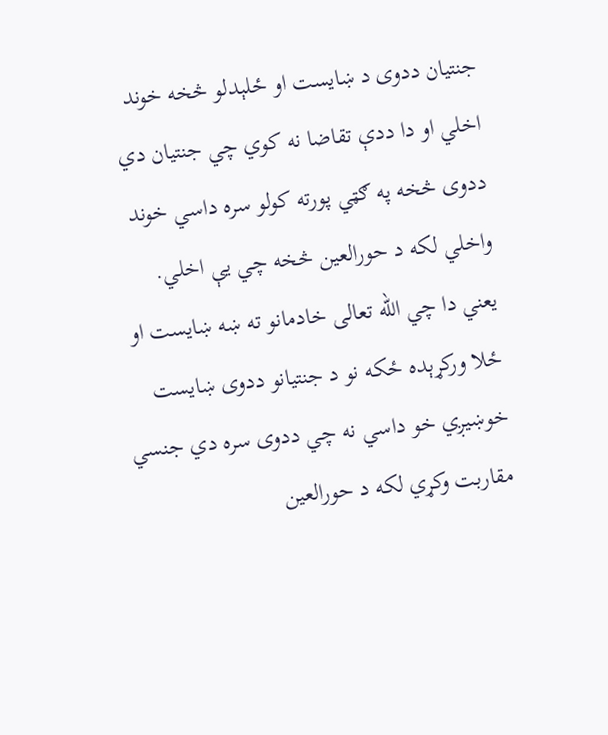جنتيان ددوی د ښايست او ځلېدلو څخه خوند اخلي او دا ددې تقاضا نه کوي چي جنتيان دي ددوی څخه په ګټي پورته کولو سره داسي خوند واخلي لکه د حورالعين څخه چي يې اخلي.
يعني دا چي الله تعالی خادمانو ته ښه ښايست او ځلا ورکړېده ځکه نو د جنتيانو ددوی ښايست خوښيږي خو داسي نه چي ددوی سره دي جنسي مقاربت وکړي لکه د حورالعين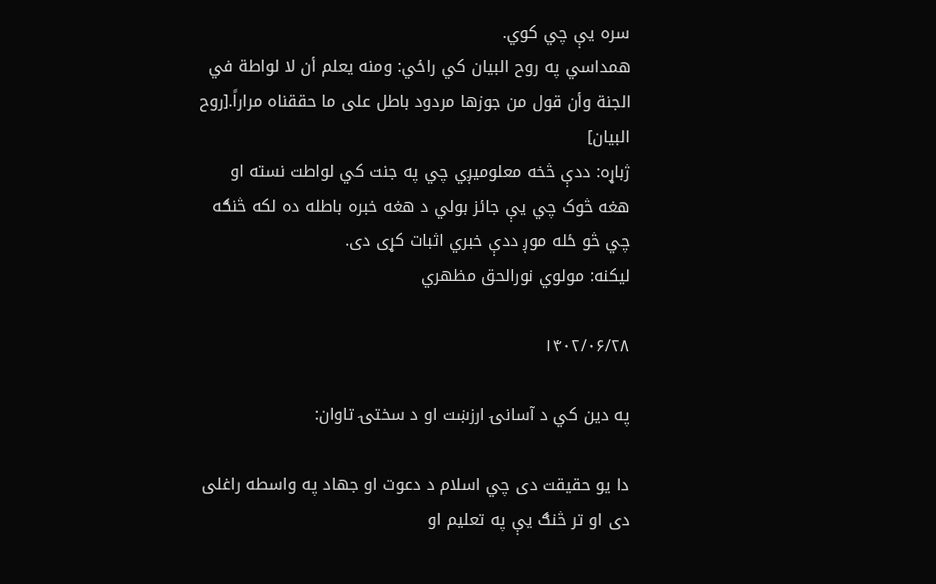سره يې چي کوي.
همداسي په روح البيان کي راځي: ومنه يعلم أن لا لواطة في الجنة وأن قول من جوزها مردود باطل على ما حققناه مراراً.[روح البيان]
ژباړه: ددې څخه معلوميږي چي په جنت کي لواطت نسته او هغه څوک چي يې جائز بولي د هغه خبره باطله ده لکه څنګه چي څو ځله موږ ددې خبري اثبات کړی دی.
ليکنه: مولوي نورالحق مظهري

۱۴۰۲/۰۶/۲۸

په دين کي د آسانۍ ارزښت او د سختۍ تاوان:

دا يو حقيقت دی چي اسلام د دعوت او جهاد په واسطه راغلی دی او تر څنګ يې په تعليم او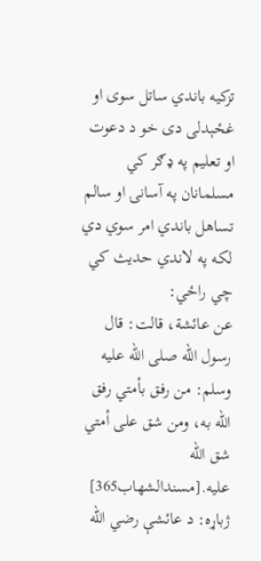تزکيه باندي ساتل سوی او غځېدلی دی خو د دعوت او تعليم په ډګر کي مسلمانان په آسانۍ او سالم تساهل باندي امر سوي دي لکه په لاندي حديث کي چي راځي:
عن عائشة، قالت: قال رسول الله صلى الله عليه وسلم: من رفق بأمتي رفق الله به، ومن شق على أمتي شق الله عليه.[مسندالشهاب365]
ژباړه: د عائشې رضي الله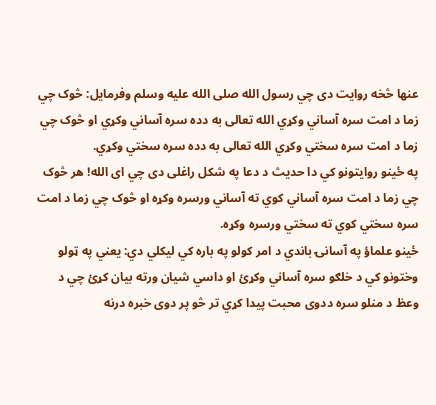عنها څخه روايت دی چي رسول الله صلی الله عليه وسلم وفرمايل: څوک چي زما د امت سره آساني وکړي الله تعالی به دده سره آساني وکړي او څوک چي زما د امت سره سختي وکړي الله تعالی به دده سره سختي وکړي.
په ځينو روايتونو کي دا حديث د دعا په شکل راغلی دی چي ای الله! هر څوک چي زما د امت سره آساني کوي ته آساني ورسره وکړه او څوک چي زما د امت سره سختي کوي ته سختي ورسره وکړه.
ځينو علماؤ په آسانۍ باندي د امر کولو په باره کي ليکلي دي: يعني په ټولو وختونو کي د خلګو سره آساني وکړئ او داسي شيان ورته بيان کړئ چي د وعظ د منلو سره ددوی محبت پيدا کړي تر څو پر دوی خبره درنه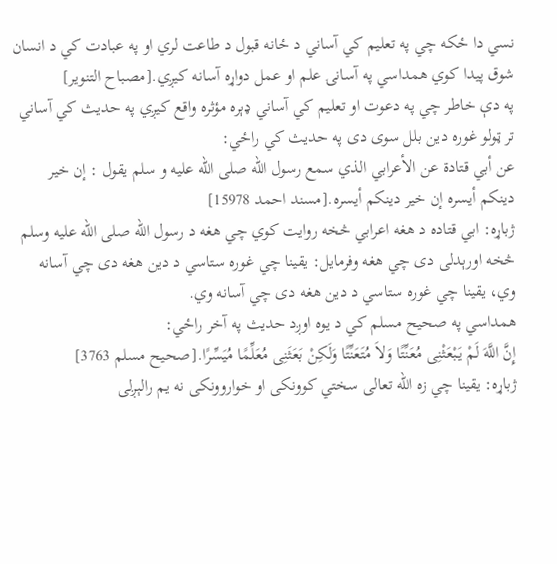نسي دا ځکه چي په تعليم کي آساني د ځانه قبول د طاعت لري او په عبادت کي د انسان شوق پيدا کوي همداسي په آسانۍ علم او عمل دواړه آسانه کيږي.[مصباح التنوير]
په دې خاطر چي په دعوت او تعليم کي آساني ډېره مؤثره واقع کيږي په حديث کي آساني تر ټولو غوره دين بلل سوی دی په حديث کي راځي:
عن أبي قتادة عن الأعرابي الذي سمع رسول الله صلى الله عليه و سلم يقول : إن خير دينكم أيسره إن خير دينكم أيسره.[مسند احمد 15978]
ژباړه: ابي قتاده د هغه اعرابي څخه روايت کوي چي هغه د رسول الله صلی الله عليه وسلم څخه اورېدلی دی چي هغه وفرمايل: يقينا چي غوره ستاسي د دين هغه دی چي آسانه وي، يقينا چي غوره ستاسي د دين هغه دی چي آسانه وي.
همداسي په صحيح مسلم کي د يوه اوږد حديث په آخر راځي:
إِنَّ اللَّهَ لَمْ يَبْعَثْنِى مُعَنِّتًا وَلاَ مُتَعَنِّتًا وَلَكِنْ بَعَثَنِى مُعَلِّمًا مُيَسِّرًا.[صحيح مسلم 3763]
ژباړه: يقينا چي زه الله تعالی سختي کوونکی او خواروونکی نه يم رالېږلی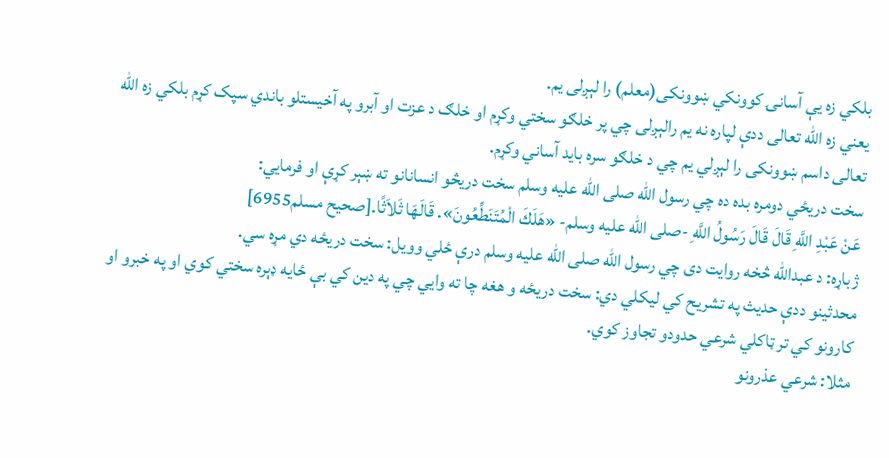بلکي زه يې آسانۍ کوونکي ښوونکی(معلم) را لېږلی يم.
يعني زه الله تعالی ددې لپاره نه يم رالېږلی چي پر خلګو سختي وکړم او خلګ د عزت او آبرو په آخيستلو باندي سپک کړم بلکي زه الله تعالی داسم ښوونکی را لېږلي يم چي د خلګو سره بايد آساني وکړم.
سخت دريځي دومره بده ده چي رسول الله صلی الله عليه وسلم سخت دريڅو انسانانو ته ښېر کړې او فرمايي:
عَنْ عَبْدِ اللَّهِ قَالَ قَالَ رَسُولُ اللَّهِ -صلى الله عليه وسلم- «هَلَكَ الْمُتَنَطِّعُونَ». قَالَهَا ثَلاَثًا.[صحيح مسلم6955]
ژباړه: د عبدالله څخه روايت دی چي رسول الله صلی الله عليه وسلم درې ځلي وويل: سخت دريځه دي مړه سي.
محدثينو ددې حديث په تشريح کي ليکلي دي: سخت دريځه و هغه چا ته وايي چي په دين کي بې ځايه ډېره سختي کوي او په خبرو او کارونو کي تر ټاکلي شرعي حدودو تجاوز کوي.
مثلا: شرعي عذرونو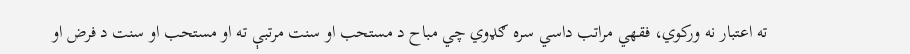ته اعتبار نه ورکوي، فقهي مراتب داسي سره ګډوي چي مباح د مستحب او سنت مرتبې ته او مستحب او سنت د فرض او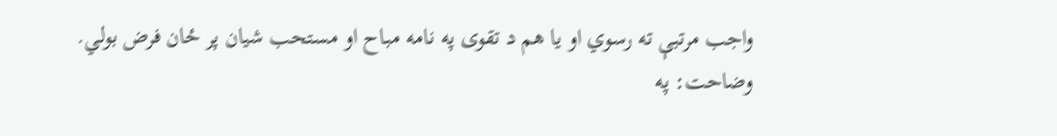واجب مرتبې ته رسوي او يا هم د تقوی په نامه مباح او مستحب شيان پر ځان فرض بولي.
وضاحت: په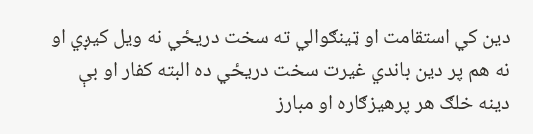دين کي استقامت او ټينګوالي ته سخت دريځي نه ويل کيږي او نه هم پر دين باندي غيرت سخت دريځي ده البته کفار او بې دينه خلګ هر پرهيزګاره او مبارز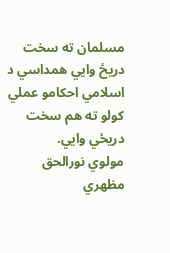مسلمان ته سخت دريځ وايي همداسي د اسلامي احکامو عملي کولو ته هم سخت دريځي وايي.
مولوي نورالحق مظهري